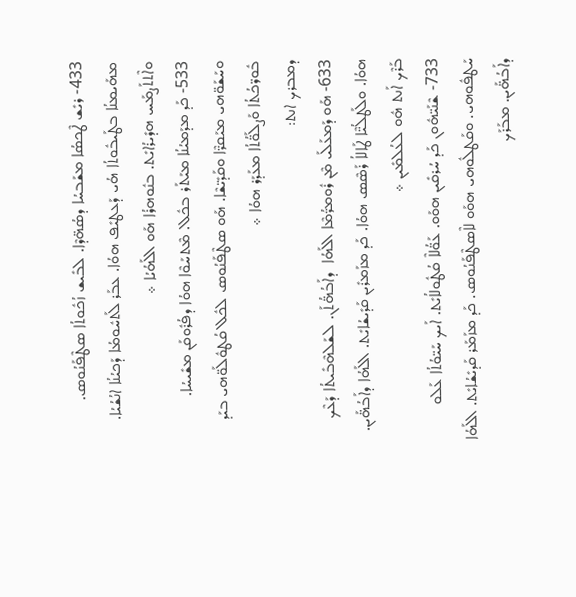433- ܪܝܺܫ ܛܶܟܣܳܐ ܡܫܰܒܚܳܐ ܕܣܳܗ̈ܕܶܐ. ܠܒܺܝܫ ܙܳܟܽܘܬܳܐ ܣܛܶܦܰܢܳܘܣ. ܡܗܰܝܡܢܳܐ ܒܛܰܝܒܽܘܬܳܐ ܗܳܝ ܕܰܥܛܝܺܦ ܗܘܳܐ. ܥܒܰܪ ܠܰܬܚܽܘܡܳܐ ܕܰܟܝܳܢܳܐ ܐܢܳܫܳܝܳܐ. ܘܐܶܬܬܰܨܡܰܚ ܗܕܺܝܪܳܐܝܺܬ. ܒܢܽܘܗܪܳܐ ܗܰܘ ܐܠܰܗܳܝܳܐ ܀
533- ܟܰܕ ܡܕܰܡܝܳܢܳܐ ܡܝܰܬܰܪ ܒܟܽܠ. ܡܶܬܚܰܘܶܐ ܗܘܳܐ ܕܦܳܪܽܘܩܰܢ ܡܫܺܝܚܳܐ. ܘܚܰܫܰܘ̈ܗܝ ܡܝܰܩܪ̈ܶܐ ܘܩܰܕܺܝ̈ܫܶܐ. ܗܰܘ ܣܛܶܦܰܢܳܘܣ ܠܟܽܠ ܩܳܛܘܽܠܰܘ̈ܗܝ ܒܝܰܕ ܒܽܘܪ̈ܟܳܬܳܐ ܘܰܨܠܰܘ̈ܳܬܳܐ ܡܥܰܕܰܪ ܗܘܳܐ ܀
ܕܡܒܪܟ ܐܢܬ:
633- ܗܰܘ ܕܰܡܥܰܠܰܝ ܡܶܢ ܪܽܘܡܪ̈ܳܡܶܐ ܐܠܰܗܳܐ  ܕܐܰܒܳܗ̈ܳܬܰܢ. ܠܫܰܠܗܶܒܺܝܬܳܐ ܕܰܥܶܟ ܗܘܳܐ. ܘܠܰܛܠܳܝ̈ܶܐ ܛܰܐܠܐܳ ܪܰܣܶܣ ܗܘܳܐ. ܟܰܕ ܡܙܰܡܪܺܝܢ ܩܰܕܺܝܫܳܐܝܺܬ. ܐܠܰܗܳܐ ܕܐܰܒܳܗ̈ܰܝܢ. ܒܰܪܶܟ ܐܰܢܬ ܗܽܘ ܠܥܳܠܡܺܝܢ ܀
733- ܫܶܢܰܝ̈ܗܽܘܢ ܟܰܕ ܚܳܪܩܺܝܢ ܗܘܰܘ. ܥܰܘ̈ܳܠܐܶ ܩܳܛܽܘܠܐܳܝܺܬ. ܐܰܝܟ ܚܰܝ̈ܘܳܬܳܐ ܥܰܠܘ ܚܰܛܦܽܘܗܝ. ܘܩܰܛܠܽܘܗܝ ܗܘܰܘ ܠܐܶܣܛܶܦܰܢܳܘܣ. ܟܰܕ ܡܙܰܡܰܪ ܩܰܕܝܺܫܳܐܝܺܬ. ܐܠܰܗܳܐ ܕܐܰܒܳܗ̈ܰܝܢ. ܡܒܰܪܰܟ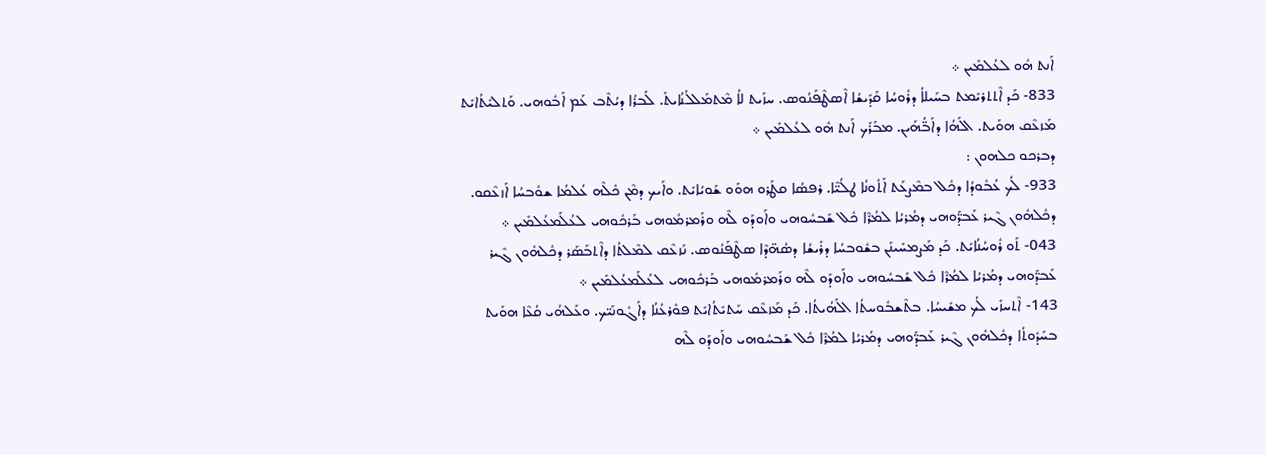ܐܰܢܬ ܗܽܘ ܠܥܳܠܡܺܝܢ ܀
833- ܟܰܕ ܐܶܬܬܪܝܺܡܬ ܒܚܰܝܠܐܳ ܕܪܽܘܚܳܐ ܩܰܕܺܝܫܳܐ ܐܶܣܛܶܦܰܢܳܘܣ. ܚܙܰܝܬ ܠܐܳ ܡܶܬܡܰܠܠܳܢܳܐܝܬܺ. ܠܰܒܪܳܐ ܕܝܳܬܶܒ ܥܰܡ ܐܰܒܽܘܗܝ. ܘܰܬܠܝܺܬܳܐܝܺܬ ܡܰܙܥܶܩ ܗܘܰܝܬ. ܐܠܰܗܳܐ ܕܐܰܒ̈ܳܗܰܝܢ. ܡܒܰܪܰܟ ܐܰܢܬ ܗܽܘ ܠܥܳܠܡܺܝܢ ܀
ܕܒܪܟܘ ܟܠܗܘܢ :
933- ܠܳܟ ܥܳܒܽܘܕܳܐ ܕܟܽܠ ܒܡܶܨܥܰܬ ܐܰܬܽܘܢܳܐ ܛܠܳܝ̈ܶܐ. ܪܦܣܳܐ ܩܛܰܪܘ ܗܘܰܘ ܫܰܘܝܳܐܝܺܬ. ܘܐܰܝܟ ܕܡܶܢ ܟܽܠܶܗ ܥܳܠܡܳܐ ܫܘܽܒܚܳܐ ܐܰܙܥܶܩܘ. ܕܟܽܠܗܽܘܢ ܓܶܝܪ ܥܰܒܕ̈ܰܘܗܝ ܕܡܳܪܝܳܐ ܠܡܳܪܶܐ ܟܽܠ ܫܰܒܚܽܘܗܝ ܘܐܰܘܕܰܘ ܠܶܗ ܘܪܰܡܪܡܽܘܗܝ ܒܰܪܟܽܘܗܝ ܠܥܳܠܰܡܥܳܠܡܺܝܢ ܀
043- ܬܰܘ ܪܽܘܚܳܢܳܐܝܺܬ. ܟܰܕ ܡܰܨܡܚܺܝܢܰܢ ܒܫܽܘܒܚܳܐ ܕܪܺܝܫܳܐ ܕܣܳܗ̈ܕܶܐ ܣܛܶܦܰܢܳܘܣ. ܢܰܙܥܶܩ ܠܡܶܠܬܳܐ ܕܐܶܬܒܰܣܰܪ ܕܟܽܠܗܽܘܢ ܓܶܝܪ ܥܰܒܕ̈ܰܘܗܝ ܕܡܳܪܝܳܐ ܠܡܳܪܶܐ ܟܽܠ ܫܰܒܚܽܘܗܝ ܘܐܰܘܕܰܘ ܠܶܗ ܘܪܰܡܪܡܽܘܗܝ ܒܰܪܟܽܘܗܝ ܠܥܳܠܰܡܥܳܠܡܺܝܢ ܀
143- ܐܶܬܚܙܺܝ ܠܳܟ ܡܫܺܝܚܳܐ. ܒܬܶܫܒܽܘܚܬܳܐ ܐܠܰܗܳܝܬܳܐ. ܟܰܕ ܡܰܙܥܶܩ ܚܰܬܝܺܬܳܐܝܺܬ ܦܘܽܪܥܳܢܳܐ ܕܐܰܓܽܘܢܰܝ̈ܟ. ܘܥܰܠܗܳܝ ܩܳܥܶܐ ܗܘܰܝܬ ܒܚܰܕܽܘܬܳܐ ܕܟܽܠܗܽܘܢ ܓܶܝܪ ܥܰܒܕ̈ܰܘܗܝ ܕܡܳܪܝܳܐ ܠܡܳܪܶܐ ܟܽܠ ܫܰܒܚܽܘܗܝ ܘܐܰܘܕܰܘ ܠܶܗ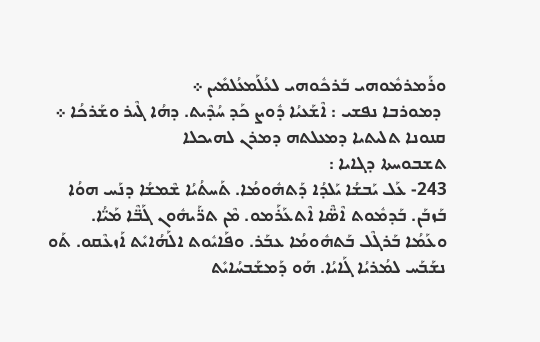ܘܪܰܡܪܡܽܘܗܝ ܒܰܪܟܽܘܗܝ ܠܥܳܠܰܡܥܳܠܡܺܝܢ ܀
 ܕܡܘܪܒܐ ܢܦܫܝ : ܐܶܫܰܥܝܳܐ ܕܽܘܨ ܟܰܕ ܚܳܕܶܝܬ. ܕܗܳܐ ܓܶܝܪ ܘܫܰܪܟܳܐ ܀
ܩܢܘܢܐ ܬܠܝܬܝܐ ܕܡܥܠܬܗ ܕܡܪܢ ܠܗܝܟܠܐ
ܬܫܒܘܚܬܐ ܕܓܐܝܐ :
243- ܥܰܠ ܝܰܒܫܳܐ ܝܰܠܕܳܐ ܕܰܬܗܽܘܡܳܐ. ܬܰܚܬܳܝܳܐ ܫܶܡܫܳܐ ܕܢܰܚ ܗܘܳܐ ܒܰܙܒܰܢ. ܒܰܕܡܽܘܬ ܐܶܣ̈ܶܐ ܐܶܬܥܰܪܰܡܘ. ܡܶܢ ܬܪ̈ܰܝܗܽܘܢ ܓܰܒ̈ܶܐ ܡܰܝ̈ܳܐ. ܘܥܰܡܳܐ ܒܰܪܓܶܠ ܒܰܬܗܽܘܡܳܐ ܥܒܰܪ. ܘܦܰܐܝܽܘܬ ܐܠܰܗܳܐܝܺܬ ܐܰܙܥܶܩܘ. ܬܰܘ ܢܫܰܒܰܚ ܠܡܳܪܝܳܐ ܓܰܐܝܳܐ. ܗܰܘ ܕܰܡܫܰܒܚܳܐܝܺܬ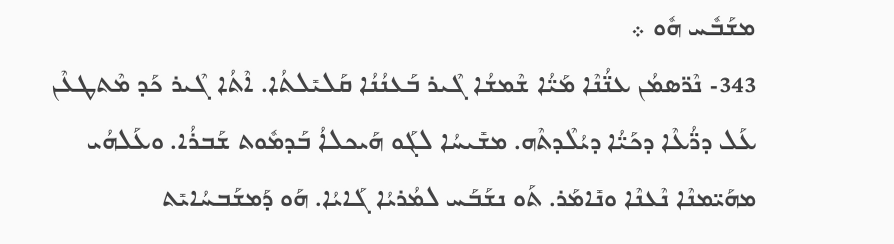ܡܫܰܒܽܚ ܗܽܘ ܀
343- ܢܶܪ̈ܣܡܳܢ ܥܢ̈ܳܢܶܐ ܡܰܝ̈ܳܐ ܫܶܡܫܳܐ ܓܶܝܪ ܒܰܥܢܳܢܳܐ ܩܰܠܝܺܠܬܳܐ. ܐܶܬܳܐ ܓܶܝܪ ܟܰܕ ܡܶܬܛܥܶܢ ܥܰܠ ܕܪ̈ܳܥܶܐ ܕܟܰܝ̈ܳܐ ܕܝܳܠܶܕܬܶܗ. ܡܫܺܝܚܳܐ ܠܓܰܘ ܗܰܝܟܠܐܳ ܒܰܕܡܽܘܬ ܫܰܒܪܳܐ. ܘܥܰܠܗܳܝ ܡܗܰܝ̈ܡܢܶܐ ܢܶܥܢܶܐ ܘܢܺܐܡܰܪ. ܬܰܘ ܢܫܰܒܰܚ ܠܡܳܪܝܳܐ ܓܰܐܝܳܐ. ܗܰܘ ܕܰܡܫܰܒܚܳܐܝܺܬ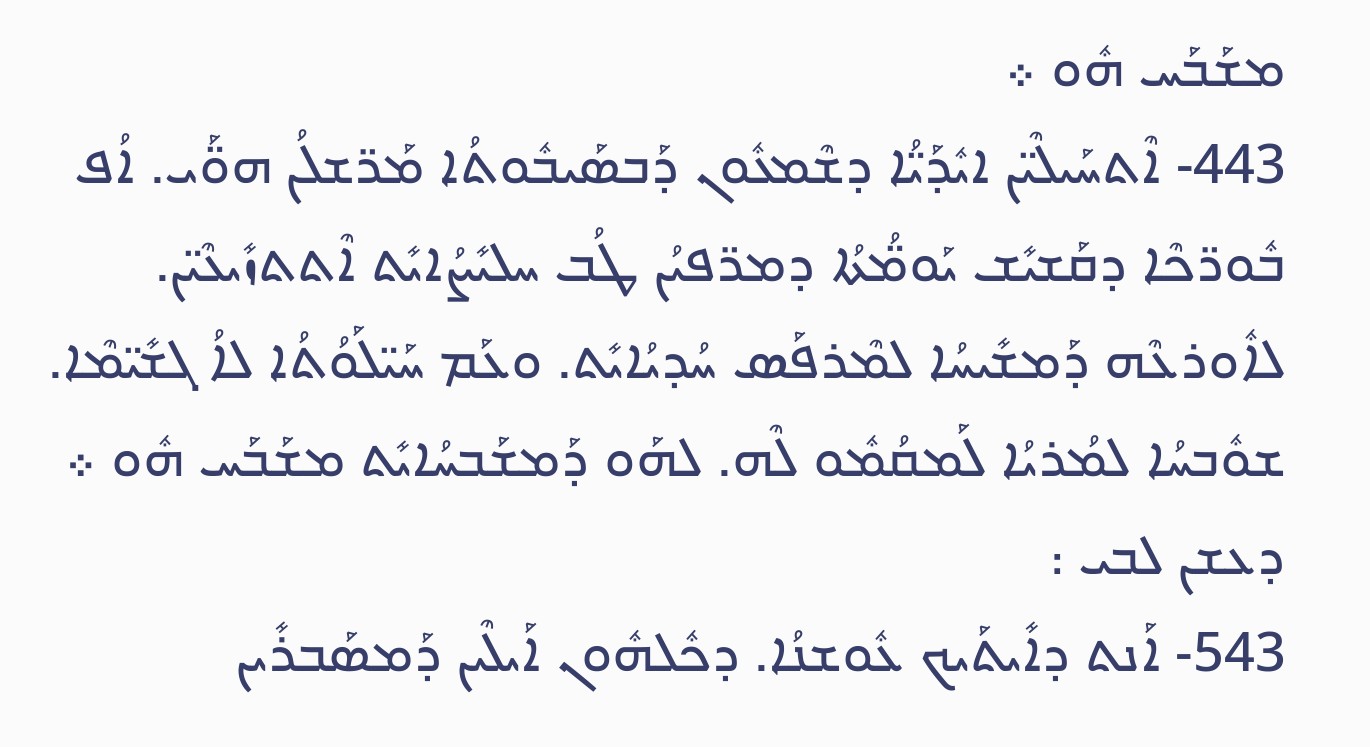ܡܫܰܒܰܚ ܗܽܘ ܀
443- ܐܶܬܚܰܝܠܶܝ̈ܢ ܐܝܽܕܰܝ̈ܳܐ ܕܫܶܡܥܽܘܢ ܕܰܒܣܰܝܒܽܘܬܳܐ ܡܰܪ̈ܫܠܳܢ ܗܘ̈ܰܝ. ܐܳܦ ܒܽܘܪ̈ܟܶܐ ܕܩܰܫܝܺܫ ܝܰܘܡ̈ܳܬܳܐ ܕܡܪ̈ܦܝܳܢ ܛܳܒ ܚܠܝܺܨܳܐܝܺܬ ܐܶܬܬܙܺܝܥܶܝ̈ܢ. ܠܐܽܘܪܥܶܗ ܕܰܡܫܺܝܚܳܐ ܠܡܶܪܦܰܣ ܚܳܕܝܳܐܝܺܬ. ܘܥܰܡ ܚܰܝ̈ܠܰܘܳܬܳܐ ܠܐܳ ܓܫܺܝ̈ܡܶܐ. ܫܘܽܒܚܳܐ ܠܡܳܪܝܳܐ ܠܰܡܩܳܡܽܘ ܠܶܗ. ܠܗܰܘ ܕܰܡܫܰܒܚܳܐܝܺܬ ܡܫܰܒܰܚ ܗܽܘ ܀
ܕܥܫܢ ܠܒܝ :
543- ܐܰܢܬ ܕܐܺܝܬܰܝܟ ܥܽܘܫܢܳܐ. ܕܟܽܠܗܽܘܢ ܐܰܝܠܶܝܢ ܕܰܡܣܰܒܪܺܝܢ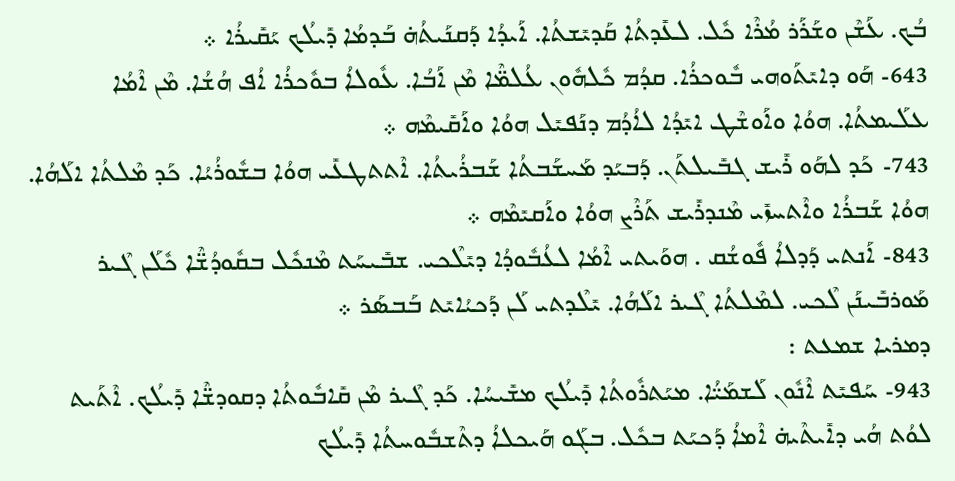ܒܳܟ. ܥܰܫܶܢ ܘܫܰܪܰܪ ܡܳܪܶܐ ܟܽܠ. ܠܥܺܕܬܳܐ ܩܰܕܝܺܫܬܳܐ. ܐܰܝܕܳܐ ܕܰܩܢܰܝܬܳܗ̇ ܒܰܕܡܳܐ ܕܺܝܠܳܟ ܝܰܩܺܝܪܳܐ ܀
643- ܗܰܘ ܕܐܝܺܬܰܘܗܝ ܒܽܘܟܪܳܐ. ܩܕܳܡ ܟܽܠܗܽܘܢ ܥܳܠܡ̈ܶܐ ܡܶܢ ܐܰܒܳܐ. ܥܽܘܠܐܳ ܒܘܽܟܪܳܐ ܐܳܦ ܗܳܫܳܐ. ܡܶܢ ܐܶܡܳܐ ܥܠܰܝܡܬܳܐ. ܗܘܳܐ ܘܐܰܘܫܶܛ ܐܝܺܕܳܐ ܠܐܳܕܳܡ ܕܢܰܦܝܺܠ ܗܘܳܐ ܘܐܰܩܺܝܡܶܗ ܀
743- ܟܰܕ ܠܗܰܘ ܪܺܝܫ ܓܒܺܝܠܬܰܢ. ܕܰܒܝܰܕ ܡܰܚܫܰܒܬܳܐ ܫܰܒܪܳܝܬܳܐ. ܐܶܬܬܛܥܺܝ ܗܘܳܐ ܒܫܽܘܪܳܝܳܐ. ܟܰܕ ܡܶܠܬܳܐ ܐܠܰܗܳܐ. ܗܘܳܐ ܫܰܒܪܳܐ ܘܐܶܬܚܙܺܝ ܡܶܢܕܪܺܝܫ ܬܰܪܶܨ ܗܘܳܐ ܘܐܰܩܝܺܡܶܗ ܀
843- ܐܰܢܬܝ ܕܰܕܠܐܳ ܦܽܘܫܳܩ . ܗܘܰܝܬܝ ܐܶܡܳܐ ܠܥܳܒܽܘܕܳܐ ܕܝܺܠܶܟܝ. ܫܒܺܝܚܰܬ ܡܶܢܟܽܠ ܒܩܽܘܕܳܫ̈ܶܐ ܟܽܠܰܢ ܓܶܝܪ ܡܰܘܪܒܺܝܢܰܢ ܠܶܟܝ. ܠܡܶܠܬܳܐ ܓܶܝܪ ܐܠܰܗܳܐ. ܝܺܠܶܕܬܝ ܠܰܢ ܕܰܟܝܳܐܝܺܬ ܒܰܒܣܰܪ ܀
ܕܡܪܝܐ ܫܡܥܬ :
943- ܚܰܦܝܺܬ ܐܶܢܽܘܢ ܠܰܫܡܰܝ̈ܳܐ. ܡܝܰܬܪܽܘܬܳܐ ܕܺܝܠܳܟ ܡܫܺܝܚܳܐ. ܟܰܕ ܓܶܝܪ ܡܶܢ ܩܺܐܒܽܘܬܳܐ ܕܩܘܕܫ̈ܶܐ ܕܺܝܠܳܟ. ܐܶܬܰܝܬ ܠܘܳܬ ܗܳܝ ܕܐܺܝܬܶܝܗ̇ ܐܶܡܐܳ ܕܰܟܝܰܬ ܒܟܽܠ. ܒܓܰܘ ܗܰܝܟܠܐܳ ܕܬܶܫܒܽܘܚܬܳܐ ܕܺܝܠܳܟ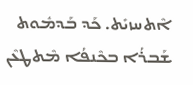ܐܶܬܚܙܝܺܬ. ܟܰܕ ܒܰܕܡܽܘܬ ܫܰܒܪܳܐ ܒܟܶܢܦܳܐ ܡܶܬܛܥܶܢ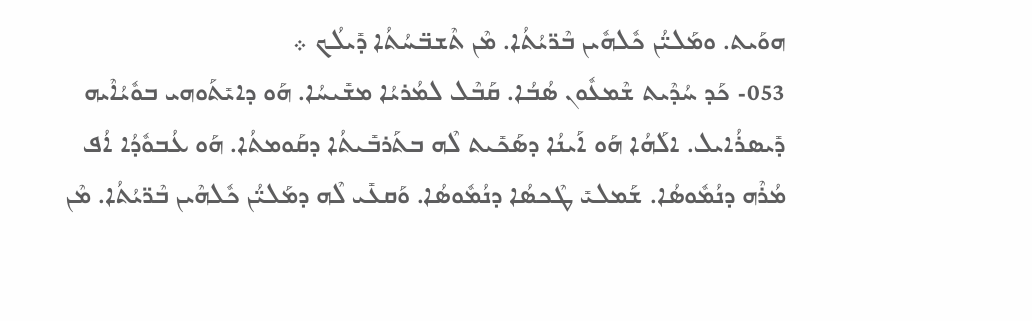ܗܘܰܝܬ. ܘܡܰܠܝ̈ܳܢ ܟܽܠܗܽܝܢ ܒܶܪ̈ܝܳܬܳܐ. ܡܶܢ ܬܶܫܒ̈ܚܳܬܳܐ ܕܺܝܠܳܟ ܀
053- ܟܰܕ ܚܳܕܶܝܬ ܫܶܡܥܽܘܢ ܣܳܒܳܐ. ܩܰܒܶܠ ܠܡܳܪܝܳܐ ܡܫܺܝܚܳܐ. ܗܰܘ ܕܐܝܺܬܰܘܗܝ ܒܘܽܝܳܐܶܝܗ ܕܺܝܣܪܳܐܝܠ. ܐܠܰܗܳܐ ܗܰܘ ܐܰܝܢܳܐ ܕܣܰܟܺܝܬ ܠܶܗ ܒܬܰܪܒܺܝܬܳܐ ܕܩܰܘܡܬܳܐ. ܗܰܘ ܥܳܒܘܽܕܳܐ ܐܳܦ ܡܳܪܶܗ ܕܢܳܡܽܘܣܳܐ. ܫܰܡܠܝܺ ܛܶܟܣܳܐ ܕܢܳܡܽܘܣܳܐ. ܘܰܩܥܺܝ ܠܶܗ ܕܡܰܠܝ̈ܳܢ ܟܽܠܗܶܝܢ ܒܶܪ̈ܝܳܬܳܐ. ܡܶܢ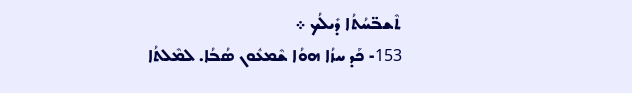ܬܶܫܒ̈ܚܳܬܳܐ ܕܺܝܠܳܟ ܀
153- ܟܰܕ ܚܙܳܐ ܗܘܳܐ ܫܶܡܥܽܘܢ ܣܳܒܳܐ. ܠܡܶܠܬܳܐ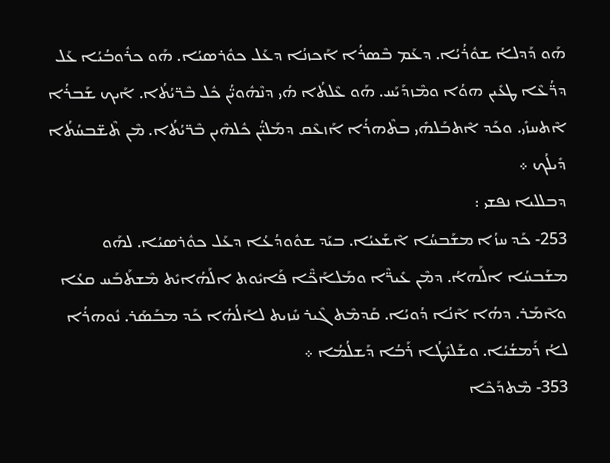ܗܰܘ ܕܰܕܠܐܳ ܫܘܽܪܳܝܳܐ. ܕܥܰܡ ܒܶܣܪܳܐ ܐܰܟܙܢܳܐ ܕܥܰܠ ܟܘܽܪܣܝܳܐ. ܗܰܘ ܟܪܽܘܒܳܝܳܐ ܥܰܠ ܕܪ̈ܳܥܶܐ ܛܥܺܝܢ ܗܘܳܐ ܘܡܶܙܕܰܝܰܚ. ܗܰܘ ܥܶܠܬܳܐ ܗܳܝ ܕܢܶܗܽܘܝ̈ܳܢ ܟܽܠ ܒܶܪ̈ܝܳܬܳܐ. ܐܰܝܟ ܫܰܒܪܳܐ ܐܶܬܚܙܺܝ. ܘܟܰܕ ܐܶܬܒܰܠܗܺܝ ܒܬܶܗܪܳܐ ܐܰܙܥܶܩ ܕܡܰܠܝ̈ܳܢ ܟܽܠܗܶܝܢ ܒܶܪ̈ܝܳܬܳܐ. ܡܶܢ ܬܶܫ̈ܒܚܳܬܳܐ ܕܺܝܠܳܟ ܀
ܕܒܠܠܝܐ ܢܦܫܝ :
253- ܟܰܕ ܚܙܳܐ ܡܫܰܒܚܳܐ ܐܶܫܰܥܝܳܐ. ܒܝܰܕ ܫܘܽܘܕܳܥܳܐ ܕܥܰܠ ܟܘܽܪܣܝܳܐ. ܠܗܰܘ ܡܫܰܒܚܳܐ ܐܠܰܗܐܳ. ܕܡܶܢ ܥܺܝܪ̈ܶܐ ܘܡܰܠܐܰܟ̈ܶܐ ܦܰܐܝܽܘܬ ܐܠܰܗܳܐܝܺܬ ܡܶܫܬܰܒܰܚ ܩܥܳܐ ܘܐܶܡܰܪ. ܕܗܳܐ ܐܶܢܳܐ ܕܳܘܝܳܐ. ܩܰܕܡܶܬ ܓܶܝܪ ܚܺܙܝܬ ܠܐܰܠܳܗܳܐ ܟܰܕ ܡܒܰܣܰܪ. ܢܽܘܗܪܳܐ ܠܐܳ ܪܰܡܫܳܝܳܐ. ܘܫܰܠܝܺܛܳܐ ܪܰܒܳܐ ܕܰܫܠܳܡܳܐ ܀
353- ܡܶܬܕܰܟܶܐ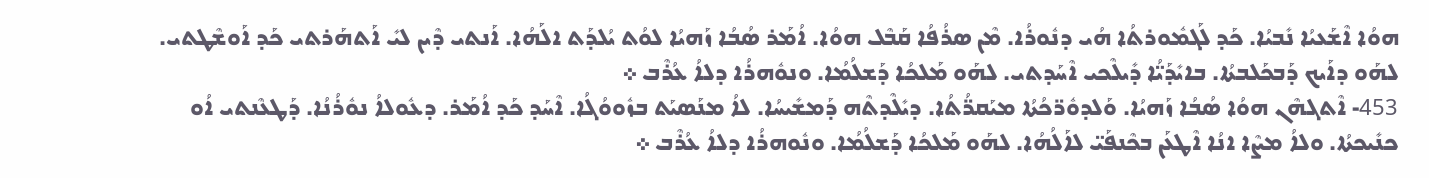ܗܘܳܐ ܐܶܫܰܥܝܳܐ ܢܺܒܝܳܐ. ܟܰܕ ܠܰܓܡܽܘܪܬܳܐ ܗܳܝ ܕܢܽܘܪܳܐ. ܡܶܢ ܣܪܳܦܳܐ ܩܰܒܶܠ ܗܘܳܐ. ܐܳܡܰܪ ܣܳܒܳܐ ܙܰܗܝܳܐ ܠܘܳܬ ܝܳܠܕܰܬ ܐܠܰܗܳܐ. ܐܰܢܬܝ ܕܶܝܢ ܠܝܺ ܐܰܬܗܰܪܬܝ ܟܰܕ ܐܰܘܫܶܛܬܝ. ܠܗܰܘ ܕܐܰܝܟ ܕܰܒܟܰܠܒܬܳܐ. ܒܐܝܺܕܰܝ̈ܳܐ ܕܺܝܠܶܟܝ ܐܶܚܰܕܬܝ. ܠܗܰܘ ܡܰܠܟܳܐ ܕܰܫܠܳܡܳܐ. ܘܢܘܽܗܪܳܐ ܕܠܐܳ ܥܳܪܶܒ ܀
453- ܐܶܬܓܗܶܢ ܗܘܳܐ ܣܳܒܳܐ ܙܰܗܝܳܐ. ܘܰܠܕܘܽܪ̈ܟܳܬܳܐ ܡܝܰܩܪ̈ܳܬܳܐ. ܕܝܺܠܶܕܬܶܗ ܕܰܡܫܺܝܚܳܐ. ܠܐܳ ܡܢܰܣܝܰܬ ܒܙܽܘܘܳܓܳܐ. ܐܶܚܰܕ ܟܰܕ ܐܳܡܰܪ. ܕܥܽܘܠܐܳ ܢܘܽܪܳܢܳܐ. ܕܰܛܥܶܢܬܝ ܐܳܘ ܟܢܺܝܟܬܳܐ. ܘܠܐܳ ܡܨܶܐ ܐܢܳܐ ܐܶܛܥܰܢ ܒܟܶܢܦܰܝ̈ ܠܐܰܠܳܗܳܐ. ܠܗܰܘ ܡܰܠܟܳܐ ܕܰܫܠܳܡܳܐ. ܘܢܽܘܗܪܳܐ ܕܠܐܳ ܥܳܪܶܒ ܀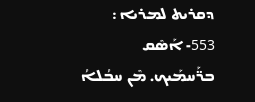ܕܩܪܝܬ ܠܡܪܝܐ :
553- ܐܰܣܶܩ ܒܪ̈ܰܚܡܰܝܟ. ܡܶܢ ܚܒܳܠܐܳ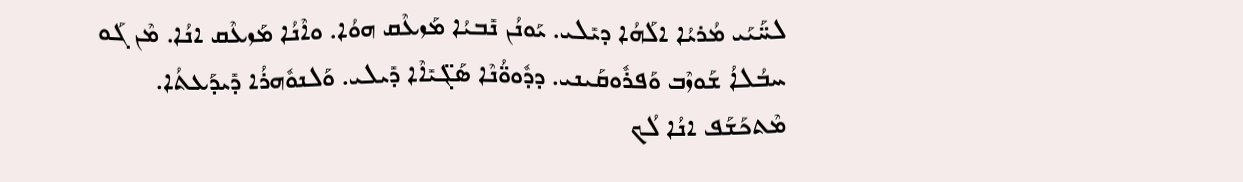ܠܚ̈ܰܝܰܝ ܡܳܪܝܳܐ ܐܠܰܗܳܐ ܕܝܺܠܝ. ܝܰܘܢܳܢ ܢܺܒܝܳܐ ܡܰܙܥܶܩ ܗܘܳܐ. ܘܐܶܢܳܐ ܡܰܙܥܶܩ ܐܢܳܐ. ܡܶܢ ܓܰܘ ܚܒܳܠܐܳ ܫܰܘܙܶܒ ܘܰܦܪܽܘܩܰܝܢܝ. ܕܕܽܘܘ̈ܳܢܶܐ ܣܰܓ̈ܝܺܐܶܐ ܕܺܝܠܝ. ܘܰܠܢܘܽܗܪܳܐ ܕܺܝܕܰܥܬܳܐ. ܡܶܬܟܰܫܰܦ ܐܢܳܐ ܠܳܟ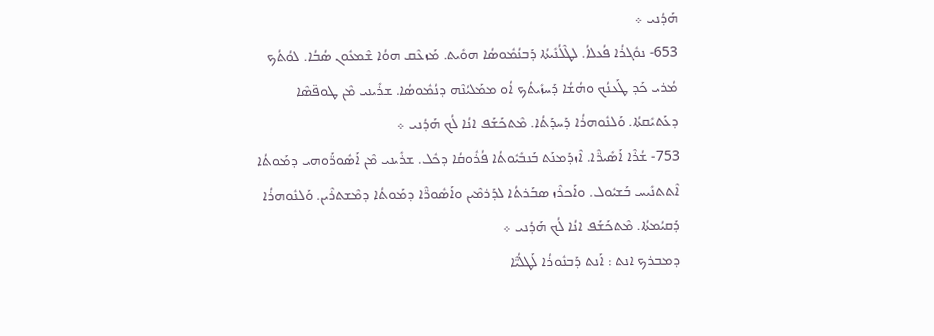ܗܰܕܳܢܝ ܀
653- ܢܘܽܓܪܳܐ ܦܳܥܠܐܳ. ܠܛܶܠܳܢܺܝܬܳܐ ܕܰܒܢܳܡܽܘܣܳܐ ܗܘܺܝܬ. ܡܰܙܥܶܩ ܗܘܳܐ ܫܶܡܥܽܘܢ ܣܳܒܳܐ. ܠܘܳܬܳܟ ܡܳܪܝ ܟܰܕ ܛܰܥܢܳܟ ܘܗܳܫܳܐ ܕܰܚܙܺܝܬܳܟ ܐܳܘ ܡܡܰܠܝܳܢܶܗ ܕܢܳܡܽܘܣܳܐ. ܫܪܺܝܢܝ ܡܶܢ ܛܘܦ̈ܣܶܐ ܕܥܰܬܝܺܩܬܳܐ. ܘܰܠܢܽܘܗܪܳܐ ܕܰܚܕܰܬܳܐ. ܡܶܬܟܰܫܰܦ ܐܢܳܐ ܠܳܟ ܗܰܕܳܢܝ ܀
753- ܫܳܪܶܐ ܐܰܣܺܝܪ̈ܶܐ. ܐܶܙܕܰܡܢܰܬ ܒܰܢܒܺܝܽܘܬܳܐ ܦܳܪܽܘܩܳܐ ܕܟܽܠ. ܫܪܺܝܢܝ ܡܶܢ ܐܰܣܽܘܪ̈ܰܘܗܝ ܕܡܰܘܬܳܐ ܐܶܬܬܢܺܝܚ ܒܰܫܝܽܘܠ. ܘܐܰܟܪܶܙ ܣܒܰܪܬܳܐ ܠܕܰܪܡܶܝܢ ܘܐܰܣܽܘܪ̈ܶܐ ܕܡܰܘܬܳܐ ܕܡܶܫܬܪܶܝܢ. ܘܰܠܢܽܘܗܪܳܐ ܕܰܩܝܳܡܬܳܐ. ܡܶܬܟܰܫܰܦ ܐܢܳܐ ܠܳܟ ܗܰܕܳܢܝ ܀
ܕܡܒܪܟ ܐܢܬ : ܐܰܢܬ ܕܰܒܢܽܘܪܳܐ ܠܰܛܠܳܝ̈ܶܐ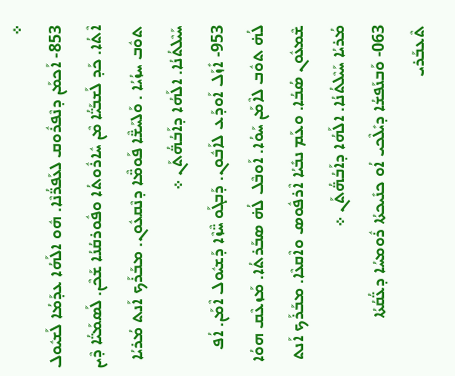܀
853- ܐܰܟܡܰܢ ܕܢܶܦܪܽܘܩ ܠܥܰܦܪ̈ܳܢܶܐ. ܗܽܘ ܐܠܰܗܳܐ ܥܕܰܡܳܐ ܠܰܫܝܽܘܠ ܐܶܬܳܐ. ܟܰܕ ܠܰܫܒܰܝ̈ܳܐ ܡܶܢ ܚܽܐܪܽܘܬܳܐ ܘܦܽܘܪܩܳܢܳܐ ܫܰܟܶܢ. ܠܰܣܡܰܝ̈ܳܐ ܕܶܝܢ ܬܘܽܒ ܚܙܳܝܳܐ . ܘܰܠܚܰܫ̈ܶܐ ܦܰܘܡ̈ܶܐ ܕܢܶܩܥܽܘܢ. ܡܒܰܪܰܟ ܐܰܢܬ ܡܳܪܝܳܐ ܚܰܝܶܠܬܳܢܳܐ. ܐܠܰܗܳܐ ܕܐܰܒܳܗ̈ܳܬܰܢ ܀
953- ܐܺܙܰܠ ܐܰܘܕܰܥ ܠܐܰܒܽܘܢ. ܕܰܒܓܰܘ ܚ̈ܶܙܶܐ ܕܰܫܝܽܘܠ ܐܶܡܰܢ. ܐܳܦ ܠܳܗ̇ ܬܘܽܒ ܠܐܶܡܰܢ ܚܰܘܳܐ. ܐܰܘܒܶܠ ܠܳܗ̇ ܣܒܰܪܬܳܐ. ܡܰܙܥܶܩ ܗܘܳܐ ܫܶܡܥܽܘܢ ܣܳܒܳܐ. ܘܥܰܡ ܢܒܺܝܳܐ ܐܶܪܦܽܘܣ ܘܐܶܩܥܶܐ. ܡܒܰܪܰܟ ܐܰܢܬ ܡܳܪܝܳܐ ܚܰܝܶܠܬܳܢܳܐ. ܐܠܰܗܳܐ ܕܐܰܒܳܗ̈ܳܬܰܢ ܀
063- ܘܰܒܢܰܦܫܳܐ ܕܝܺܠܶܟܝ ܐܳܘ ܟܢܺܝܟܬܳܐ ܪܽܘܡܚܳܐ ܕܥ̈ܳܩܳܬܳܐ ܬܶܥܒܰܪܝ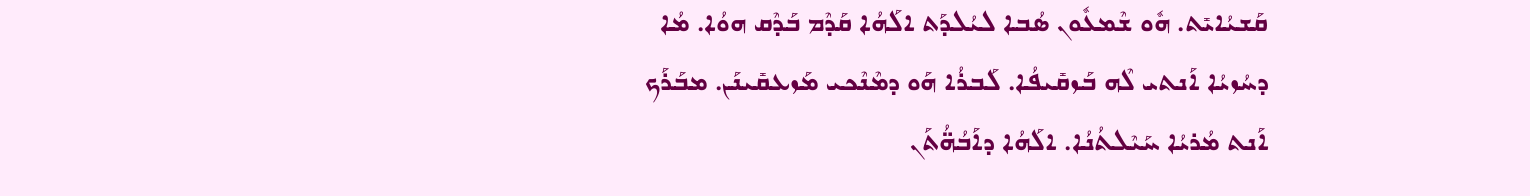ܩܰܫܝܳܐܝܺܬ. ܗܽܘ ܫܶܡܥܽܘܢ ܣܳܒܐ ܠܝܳܠܕܰܬ ܐܠܰܗܳܐ ܩܰܕܶܡ ܒܰܕܶܩ ܗܘܳܐ. ܡܳܐ ܕܚܳܙܝܳܐ ܐܰܢܬܝ ܠܶܗ ܒܰܙܩܺܝܦܳܐ. ܠܰܒܪܳܐ ܗܰܘ ܕܡܶܢܶܟܝ ܡܰܙܥܩܺܝܢܰܢ. ܡܒܰܪܰܟ ܐܰܢܬ ܡܳܪܝܳܐ ܚܰܝܶܠܬܳܢܳܐ. ܐܠܰܗܳܐ ܕܐܰܒܳܗ̈ܳܬܰܢ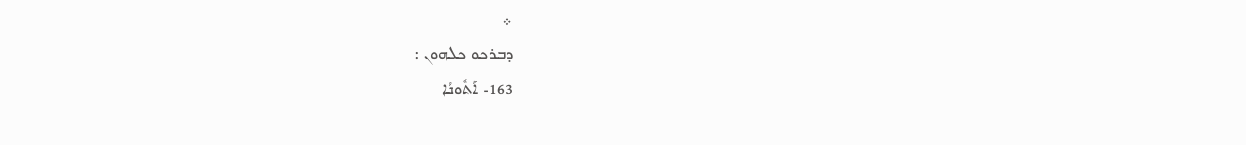܀
ܕܒܪܟܘ ܟܠܗܘܢ :
163- ܐܰܬܽܘܢܳܐ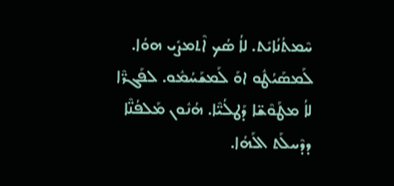ܚܶܡܬܳܢܳܐܝܺܬ. ܠܐܳ ܣܳܟ ܐܶܬܡܨܺܝ ܗܘܳܐ. ܠܰܡܣܰܝܳܛܽܘ ܐܘܰ ܠܰܡܫܰܚܳܡܽܘ. ܠܦܰܓܪ̈ܶܐ ܠܐܳ ܡܛܰܘܶܫ̈ܐ ܕܰܛܠܳܝ̈ܶܐ. ܗܳܢܽܘܢ ܡܰܠܦܳܢ̈ܶܐ ܕܕܶܚܠܰܬ ܐܠܰܗܳܐ.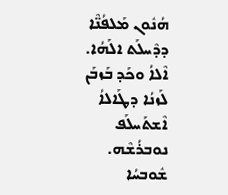ܗܳܢܽܘܢ ܡܰܠܦܳܢ̈ܶܐ ܕܕܶܚܠܰܬ ܐܠܰܗܳܐ. ܐܶܠܐܳ ܘܟܰܕ ܒܰܙܒܰܢ ܠܰܙܢܳܐ ܕܛܰܐܠܐܳ ܐܶܫܬܰܚܠܰܦ ܢܘܒܪܳܫܶܗ. ܫܽܘܒܚܳܐ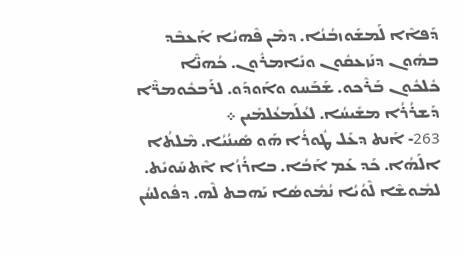ܕܰܦܐܶܐ ܠܰܡܫܰܘܙܒܳܢܳܐ. ܕܡܶܢ ܦܶܗܝܳܐ ܐܰܥܒܶܕ ܒܗܽܘܢ ܕܢܰܙܥܩܽܘܢ ܘܢܺܐܡܪܽܘܢ. ܟܳܗܢ̈ܶܐ ܟܽܠܟܽܘܢ ܒܰܪܶܟܘ. ܫܰܒܰܚܘ ܘܐܰܘܕܰܘ. ܠܪܰܒܟܽܘܡܪ̈ܶܐ ܕܰܫܪܳܪܳܐ ܡܫܺܝܚܳܐ. ܠܥܳܠܰܡܥܳܠܡܺܝܢ ܀
263- ܐܰܢܬ ܕܥܰܠ ܛܽܘܪܳܐ ܗܰܘ ܣܺܝܢܳܝܳܐ. ܡܶܠܬܳܐ ܐܠܰܗܳܐ. ܟܰܕ ܥܰܡ ܐܰܒܳܐ. ܒܐܪܳܙܳܐ ܐܶܬܚܰܘܝܺܬ. ܠܡܽܘܫܶܐ ܠܶܘܳܝܳܐ ܢܳܡܽܘܣܳܐ ܝܰܗܒܬ ܠܶܗ. ܕܦܽܘܠܚܳܢ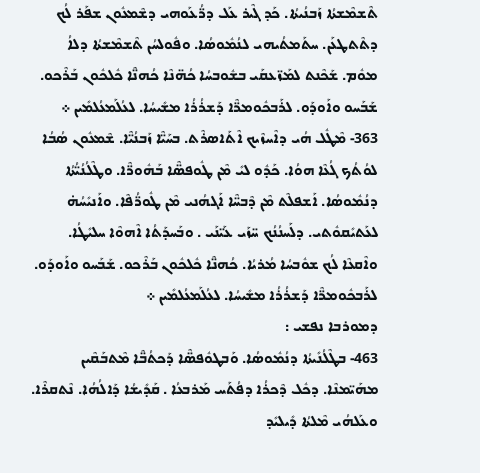ܬܶܫܡܶܫܬܳܐ ܙܰܒܢܳܝܬܳܐ. ܟܰܕ ܓܶܝܪ ܥܰܠ ܕܪ̈ܳܥܰܘܗܝ ܕܫܶܡܥܽܘܢ ܫܦܰܪ ܠܳܟ ܕܬܶܬܛܥܰܢ. ܚܬܰܡܬܳܝܗܝ ܠܢܳܡܽܘܣܳܐ. ܘܦܽܘܠܚܳܢ ܬܶܫܡܶܫܬܳܐ ܕܠܐܳ ܡܘܽܡ. ܫܰܟܶܢܬ ܠܡܰܙ̈ܥܩܰܝ ܒܫܽܘܒܚܳܐ ܟܳܗ̈ܢܶܐ ܟܳܗܢ̈ܶܐ ܟܽܠܟܽܘܢ ܒܰܪܶܟܘ. ܫܰܒܰܚܘ ܘܐܰܘܕܰܘ. ܠܪܰܒܟܽܘܡܪ̈ܶܐ ܕܰܫܪܳܪܳܐ ܡܫܺܝܚܳܐ. ܠܥܳܠܰܡܥܳܠܡܺܝܢ ܀
363- ܡܶܛܽܠ ܗܳܝ ܕܐܶܚܙܶܝܟ ܐܶܬܰܐܣܪܶܬ. ܒܚܰܝ̈ܶܐ ܙܰܒܢܳܝ̈ܶܐ. ܫܶܡܥܽܘܢ ܣܳܒܳܐ ܠܘܳܬܳܟ ܓܳܥܶܐ ܗܘܳܐ. ܟܰܕܽܘ ܠܝܺ ܡܶܢ ܛܽܘܦܣ̈ܶܐ ܒܰܗܽܘܪ̈ܶܐ. ܘܛܶܠܳܢܳܝ̈ܳܬܳܐ ܕܢܳܡܽܘܣܳܐ. ܐܰܫܦܠܶܬ ܡܶܢ ܕܶܒܚ̈ܶܐ ܐܰܓܗܳܢܝ ܡܶܢ ܛܽܘܪ̈ܳܦܶܐ. ܘܐܰܢܝܺܚܳܗ̇ ܠܥܰܬܝܺܩܘܽܬܝ. ܕܠܰܚܢܳܢܳܟ ܚ̈ܙܰܝ ܥܰܝ̈ܢܰܝ . ܘܒܰܚܕܰܬܳܐ ܐܶܗܘܶܐ ܚܠܝܺܛܳܐ. ܘܐܶܩܥܶܐ ܠܳܟ ܫܘܽܒܚܳܐ ܡܳܪܝܳܐ. ܟܳܗܢ̈ܶܐ ܟܽܠܟܽܘܢ ܒܰܪܶܟܘ. ܫܰܒܰܚܘ ܘܐܰܘܕܰܘ. ܠܪܰܒܟܽܘܡܪ̈ܶܐ ܕܰܫܪܳܪܳܐ ܡܫܺܝܚܳܐ. ܠܥܳܠܰܡܥܳܠܡܺܝܢ ܀
ܕܡܘܪܒܐ ܢܦܫܝ :
463- ܒܛܶܠܳܢܺܝܬܳܐ ܕܢܳܡܽܘܣܳܐ. ܘܰܒܛܘܽܦܣ̈ܶܐ ܕܰܟܬܳܒ̈ܶܐ ܡܶܬܒܰܩܶܝܢ ܡܗܰܝ̈ܡܢܶܐ. ܕܟܽܠ ܕܶܟܪܳܐ ܕܦܳܬܰܚ ܡܰܪܒܥܳܐ . ܩܰܕܺܝܫܳܐ ܕܰܐܠܳܗܳܐ. ܢܶܬܩܪܶܐ. ܘܥܰܠܗܳܝ ܡܶܠܬܳܐ ܕܺܝܠܝܺܕ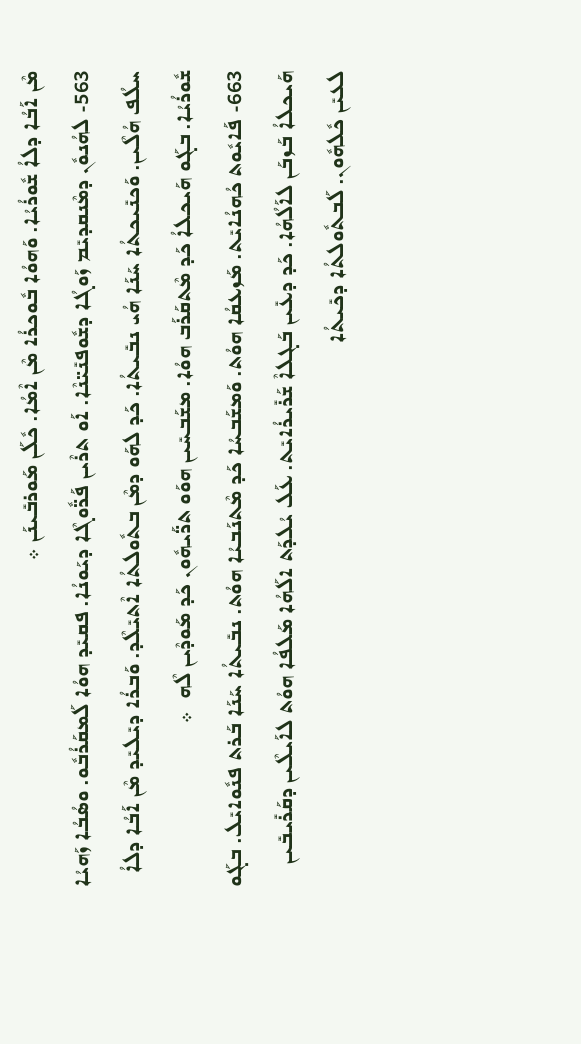ܡܶܢ ܐܰܒܳܐ ܕܠܐܳ ܫܽܘܪܳܝܳܐ. ܘܰܗܘܳܐ ܒܽܘܟܪܳܐ ܡܶܢ ܐܶܡܳܐ. ܟܽܠܰܢ ܡܰܘܪܒܺܝܢܰܢ ܀
563- ܠܗܳܢܘܽܢ ܕܡܶܢܩܕܝܺܡ ܙܰܘܓܳܐ ܕܫܽܘܦܢܺܝ̈ܢܶܐ. ܐܰܘ ܬܪܶܝܢ ܦܰܪ̈ܽܘܓܶܐ ܕܝܰܘܢܳܐ. ܦܩܝܺܕ ܗܘܳܐ ܠܰܡܩܰܪܳܒܽܘ. ܘܣܳܒܳܐ ܙܰܗܝܳܐ ܚܠܳܦ ܗܳܠܶܝܢ. ܘܰܟܢܺܝܟܬܳܐ ܚܰܢܰܐ ܗܳܝ ܢܒܺܝܬܳܐ. ܟܰܕ ܠܗܰܘ ܕܡܶܢ ܒܬܽܘܠܬܳܐ ܐܶܬܝܺܠܶܕ. ܘܰܒܪܳܐ ܕܝܺܠܝܺܕ ܡܶܢ ܐܰܒܳܐ ܕܠܐܳ ܫܽܘܪܳܝܳܐ. ܒܓܰܘ ܗܰܝܟܠܐܳ ܟܰܕ ܡܶܬܩܰܪܰܒ ܗܘܳܐ. ܡܫܰܒܚܺܝܢ ܗܘܰܘ ܬܪ̈ܰܝܗܽܘܢ ܟܰܕ ܡܰܘܕܶܝܢ ܠܶܗ  ܀
663- ܦܰܐܝܽܘܬ ܟܳܗܢܳܐܝܺܬ. ܡܰܙܥܩܳܐ ܗܘܳܬ. ܘܰܡܫܰܒܚܳܐ ܟܰܕ ܡܶܬܢܰܒܝܳܐ ܗܘܳܬ. ܢܒܺܝܬܳܐ ܚܰܢܰܐ ܒܰܪܬ ܦܢܽܘܐܝܺܠ. ܒܓܰܘ ܗܰܝܟܠܐܳ ܒܰܙܒܰܢ ܠܐܰܠܳܗܳܐ. ܟܰܕ ܕܥܺܝܢ ܒܰܓܠܐܶ ܫܰܪܺܝܪܳܐܝܺܬ. ܥܰܠ ܝܳܠܕܰܬ ܐܠܰܗܳܐ ܡܰܠܦܳܐ ܗܘܳܬ ܠܐܰܝܠܶܝܢ ܕܩܰܪܺܝܒܺܝܢ ܠܥܝܺܢ ܟܽܠܗܽܘܢ. ܠܰܒܬܽܘܠܬܳܐ ܕܟܺܝܬܳܐ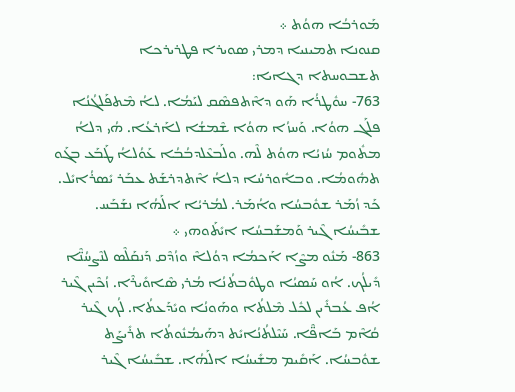ܡܰܘܪܒܳܐ ܗܘܳܬ ܀
ܩܢܘܢܐ ܬܡܝܢܝܐ ܕܡܪܝ ܣܘܝܪܐ ܦܛܪܝܪܟܐ
ܬܫܒܘܚܬܐ ܕܓܐܝܐ:
763- ܚܘܽܛܪܳܐ ܗܰܘ ܕܐܶܬܦܣܶܩ ܠܝܰܡܳܐ. ܠܐܳ ܡܶܬܦܰܠܓܳܢܳܐ ܦܠܰܓ ܗܘܳܐ. ܘܰܚܙܳܐ ܗܘܳܐ ܫܶܡܫܳܐ ܠܐܰܪܥܳܐ. ܗܳܝ ܕܠܐܳ ܡܬܽܘܡ ܚܳܙܝܳܐ ܗܘܳܬ ܠܶܗ. ܘܠܰܒܥܶܠܕܒܳܒܳܐ ܥܰܘܳܠܐܳ ܛܰܒܰܥ ܒܓܰܘ ܬܗܽܘܡܳܐ. ܘܒܐܽܘܪܚܳܐ ܕܠܐܳ ܐܶܬܕܪܫܰܬ ܥܒܰܪ ܝܺܣܪܳܐܝܺܠ. ܟܰܕ ܙܳܡܰܪ ܫܘܽܒܚܳܐ ܘܐܳܡܰܪ. ܠܡܳܪܝܳܐ ܐܠܰܗܳܐ ܢܫܰܒܰܚ. ܫܒܺܝܚܳܐ ܓܶܝܪ ܘܰܡܫܰܒܚܳܐ ܐܝܺܬܰܘܗܝ ܀
863- ܡܰܢܽܘ ܡܨܶܐ ܐܰܟܡܳܐ ܕܘܳܠܐܶ ܘܙܳܕܶܩ ܕܰܢܩܰܠܶܣ ܠܢܶܨܚܳܢ̈ܶܐ ܕܺܝܠܳܟ. ܐܳܘ ܚܰܣܝܳܐ ܘܛܘܽܒܬܳܢܳܐ ܡܳܪܝ ܣܶܐܘܺܝܪܶܐ. ܙܳܟܶܝܢ ܓܶܝܪ ܐܳܦ ܥܳܒܪܺܝܢ ܠܟܽܠ ܡܶܠܬܳܐ ܘܗܰܘܢܳܐ ܘܝܺܕܰܥܬܳܐ. ܠܳܟ ܓܶܝܪ ܩܳܐܶܡ ܒܰܐܦ̈ܶܐ. ܚܰܝܶܠܬܳܢܳܐܝܺܬ ܕܗܰܝܡܳܢܽܘܬܳܐ ܬܪܺܝܨܰܬ ܫܘܽܒܚܳܐ. ܐܰܩܺܝܡ ܡܫܺܝܚܳܐ ܐܠܰܗܳܐ. ܫܒܺܝܚܳܐ ܓܶܝܪ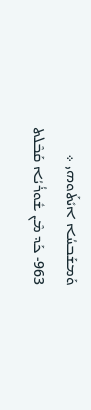ܘܰܡܫܰܒܚܳܐ ܐܝܺܬܰܘܗܝ ܀
963- ܟܰܕ ܡܶܢ ܫܽܘܪܳܝܳܐ ܩܰܒܶܠܬ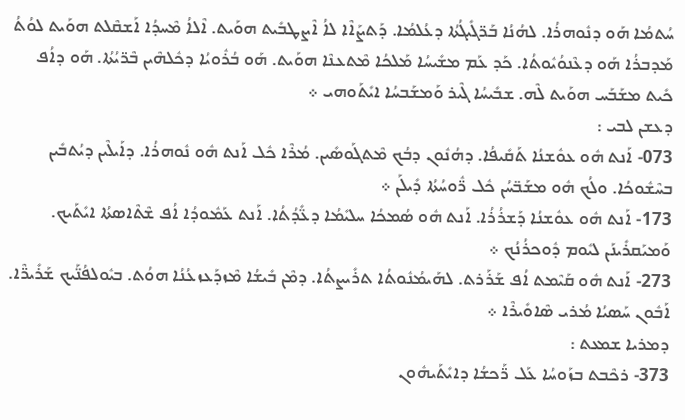ܚܳܬܡܳܐ ܗܰܘ ܕܢܽܘܗܪܳܐ. ܠܗܳܢܳܐ ܒܰܪ̈ܓܺܝܓܳܬܳܐ ܕܥܳܠܡܳܐ. ܕܰܬܨܰܐܶܐ ܠܐܳ ܐܶܨܛܒܺܝܬ ܗܘܰܝܬ. ܐܶܠܐܳ ܡܶܚܕܳܐ ܐܰܫܩܶܠܬ ܗܘܰܝܬ ܠܘܳܬܳ ܡܰܕܒܪܳܐ ܗܰܘ ܕܥܶܢܘܳܝܽܘܬܳܐ. ܟܰܕ ܥܰܡ ܡܫܺܝܚܳܐ ܡܰܠܟܳܐ ܡܶܬܥܢܶܐ ܗܘܰܝܬ. ܗܰܘ ܒܳܪܽܘܝܳܐ ܕܟܽܠܗܶܝܢ ܒܶܪ̈ܝܳܬܳܐ. ܗܰܘ ܕܐܳܦ ܟܺܝܬ ܡܫܰܒܰܚ ܗܘܰܝܬ ܠܶܗ. ܫܒܺܝܚܳܐ ܓܶܝܪ ܘܰܡܫܰܒܚܳܐ ܐܝܺܬܰܘܗܝ ܀
ܕܥܫܢ ܠܒܝ :
073- ܐܰܢܬ ܗܽܘ ܥܘܽܫܢܳܐ ܬܰܩܺܝܦܳܐ. ܕܗܳܢܽܘܢ ܕܒܳܟ ܡܶܬܓܰܘܣܺܝܢ. ܡܳܪܶܐ ܟܽܠ ܐܰܢܬ ܗܽܘ ܢܽܘܗܪܳܐ. ܕܐܰܝܠܶܝܢ ܕܝܳܬܒܺܝܢ ܒܚܶܫܽܘܟܳܐ. ܘܠܳܟ ܗܽܘ ܡܫܰܒ̈ܚܳܢ ܟܽܠ ܪ̈ܽܘܚܳܬܳܐ ܕܺܝܠܰܢ ܀
173- ܐܰܢܬ ܗܽܘ ܥܘܽܫܢܳܐ ܕܰܫܪܳܪܳܐ. ܐܰܢܬ ܗܽܘ ܣܳܡܟܳܐ ܚܠܝܺܡܳܐ ܕܥ̈ܺܕܳܬܳܐ. ܐܰܢܬ ܥܰܡܽܘܕܳܐ ܐܳܦ ܫܶܬܶܐܣܬܳܐ ܐܝܺܬܰܝܟ. ܘܰܡܝܰܩܪܺܝܢܰܢ ܠܝܽܘܡ ܕܽܘܟܪܳܢܳܟ ܀
273- ܐܰܢܬ ܗܽܘ ܩܰܝܶܡܬ ܐܳܦ ܫܰܪܰܪܬ. ܠܗܰܝܡܳܢܽܘܬܳܐ ܬܪܺܝܨܬܳܐ. ܕܡܶܢ ܒܺܝܫܳܐ ܡܶܙܕܰܥܙܥܳܢܳܐ ܗܘܳܬ. ܒܝܽܘܠܦܳܢ̈ܰܝܟ ܫܰܪܺܝܪ̈ܶܐ. ܐܰܒܽܘܢ ܚܰܣܝܳܐ ܡܳܪܝ ܣܶܐܘܺܝܪܶܐ ܀
ܕܡܪܝܐ ܫܡܥܬ :
373- ܪܟܶܒܬ ܒܙܰܘܚܳܐ ܥܰܠ ܪ̈ܰܟܫܳܐ ܕܐܝܺܬܰܝܗܽܘܢ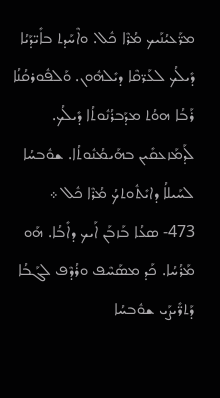ܡܪ̈ܰܥܝܳܢܰܝܟ ܡܳܪܶܐ ܟܽܠ. ܘܐܶܚܰܕܬ ܒܐܺܝ̈ܕܰܝܳܐ ܕܺܝܠܳܟ ܠܥܰܪ̈ܩܶܐ ܕܝܺܠܗܽܘܢ. ܘܰܠܦܽܘܪܩܳܢܳܐ ܪܰܒܳܐ ܗܘܳܬ ܡܕܰܒܪܳܢܽܘܬܳܐ ܕܺܝܠܳܟ. ܠܰܕܡܰܙܥܩܺܝܢ ܒܗܰܝܡܳܢܽܘܬܳܐ. ܫܘܽܒܚܳܐ ܠܚܰܝܠܐܳ ܕܐܝܺܬܽܘܬܟܳ ܡܳܪܶܐ ܟܽܠ ܀
473- ܣܥܳܐ ܒܰܙܒܰܢ ܐܰܝܟ ܕܐܺܒܳܐ. ܗܰܘ ܡܰܪܳܚܳܐ. ܟܰܕ ܡܣܰܚܶܦ ܘܪܳܕܶܦ ܠܓܰܒܳܐ ܕܰܬܪ̈ܺܝܨܰܝ ܫܘܽܒܚܳܐ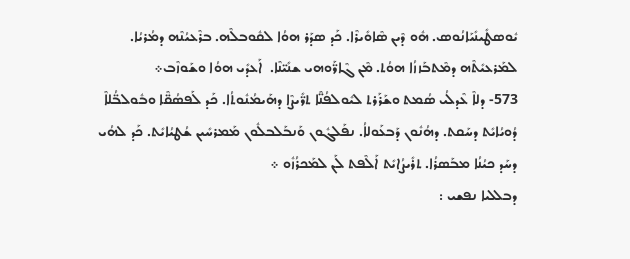ܝܽܘܣܛܺܝܢܺܝܰܐܢܳܘܣ. ܗܽܘ ܕܶܝܢ ܣܶܐܘܺܝܪܶܐ. ܟܰܕ ܣܕܰܪ ܗܘܳܐ ܠܩܽܘܒܠܶܗ. ܒܪܶܥܝܳܢܶܗ ܕܡܳܪܝܳܐ. ܠܡܰܪܥܝܺܬܶܗ ܕܡܶܬܒܰܙܙܳܐ ܗܘܳܬ. ܡܶܢ ܓܶܐܪ̈ܰܘܗܝ ܫܢܺܝ̈ܢܶܐ.  ܐܰܥܕܺܝ ܗܘܳܐ ܘܫܰܘܙܶܒ܀
573- ܕܠܐܶ ܥܶܕܠܳܝ ܣܳܡܬ ܘܫܰܪܰܪܬ ܠܝܽܘܠܦܳܢ̈ܶܐ ܬܪ̈ܺܝܨܶܐ ܕܗܰܝܡܳܢܽܘܬܳܐ. ܟܰܕ ܠܰܦܣܳܩ̈ܶܐ ܘܒܽܘܠܒ̈ܳܠܐܶ ܕܳܘܝܳܐܝܺܬ ܕܚܰܩܬ. ܕܗܳܢܽܘܢ ܕܰܒܥܰܘܠܐܳ. ܢܦܰܠܓܽܘܢ ܘܰܢܒܰܠܒܠܽܘܢ ܡܰܡܪܚܺܝܢ ܫܳܛܝܳܐܝܺܬ. ܟܰܕ ܠܗܳܝ ܕܚܰܕ ܟܝܳܢܳܐ ܡܒܰܣܪܳܐ. ܬܪܺܝܨܳܐܝܺܬ ܐܰܠܶܦܬ ܠܰܢ ܠܡܰܟܪܳܙܽܘ ܀
ܕܒܠܠܝܐ ܢܦܫܝ :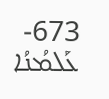673- ܥܰܠܡܳܢܳܐ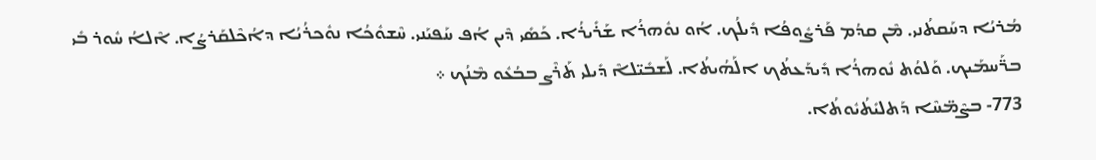ܡܳܪܝܳܐ ܕܚܰܩܬܳܢܝ. ܡܶܢ ܩܕܳܡ ܦܰܪܨܽܘܦܳܐ ܕܺܝܠܳܟ. ܐܳܘ ܢܘܽܗܪܳܐ ܫܰܪܺܝܪܳܐ. ܟܰܣܺܝ ܕܶܝܢ ܐܳܦ ܚܰܦܝܰܢܝ. ܚܶܫܘܽܟܳܐ ܢܘܽܟܪܳܝܳܐ ܕܐܳܟܶܠܩܰܪܨܳܐ. ܐܶܠܐܳ ܚܽܘܪ ܒܺܝ ܒܪ̈ܰܚܡܰܝܟ. ܘܰܠܘܳܬ ܢܽܘܗܪܳܐ ܕܺܝܕܰܥܬܳܟ ܐܠܰܗܳܝܬܳܐ. ܠܰܫܒܺܝ̈ܠܐܶ ܕܺܝܠܝ ܬܰܪܶܨ ܒܒܳܥܽܘ ܡܶܢܳܟ ܀
773- ܒܨܶܡ̈ܚܶܐ ܕܰܬܠܝܺܬܳܝܽܘܬܳܐ.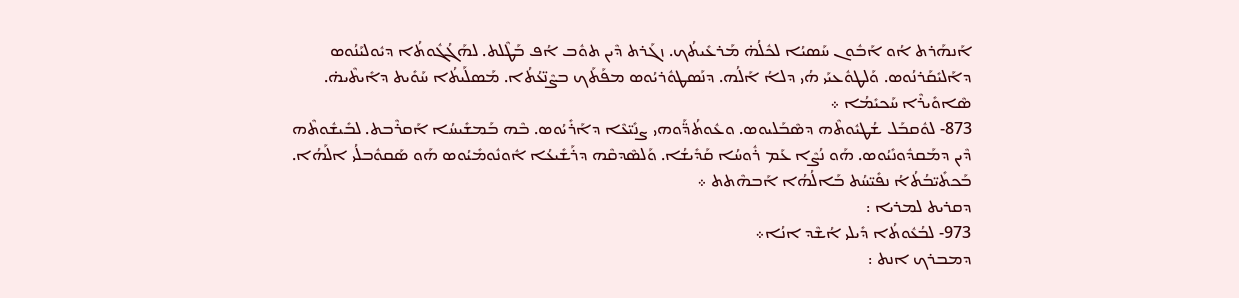ܐܰܢܗܰܪܬ ܐܳܘ ܐܰܒܽܘܢ ܚܰܣܝܳܐ ܠܟܽܠܳܗ̇ ܡܰܪܥܺܝܬܳܟ. ܙܓܰܪܬ ܕܶܝܢ ܬܘܽܒ ܐܳܦ ܒܰܛܶܠܬ. ܠܗܰܓܳܓܽܘܬܳܐ ܕܝܽܘܠܝܰܢܳܘܣ ܕܐܰܠܝܺܩܰܪܢܳܘܣ. ܘܰܠܛܘܽܥܝܰܝ ܗܳܝ ܕܠܐܳ ܐܰܠܳܗ. ܕܢܰܣܛܘܽܪܝܳܘܣ ܡܦܰܬܰܟ ܒܨܶܢ̈ܥܳܬܳܐ. ܡܰܣܠܰܝܬܳܐ ܚܰܘܺܝܬ ܕܐܺܝܬܶܝܗ̇. ܣܶܐܘܺܝܪܶܐ ܚܰܟܝܺܡܳܐ ܀
873- ܠܘܽܩܒܰܠ ܫܳܛܝܽܘܬܶܗ ܕܣܶܒܰܠܝܘܣ. ܘܥܽܘܬܳܕ̈ܰܘܗܝ ܨܢܺܝ̈ܥܶܐ ܕܐܰܪܺܝܳܘܣ. ܒܶܗ ܒܰܡܫܺܝܚܳܐ ܐܰܩܪܶܒܬ. ܠܒܺܝܫܽܘܬܶܗ ܕܶܝܢ ܕܡܰܩܕܽܘܢܺܝܳܘܣ. ܗܰܘ ܢܳܨܶܐ ܥܰܡ ܪܽܘܚܳܐ ܩܰܕܺܝܫܳܐ. ܘܰܠܣܶܕܩܶܗ ܕܪܰܫܺܝܥܳܐ ܐܽܘܢܽܘܡܺܝܳܘܣ ܗܰܘ ܣܰܩܘܽܒܠܳܝ ܐܠܰܗܳܐ. ܒܰܟܬܺܝ̈ܒܳܬܳܐܳ ܢܦܺܝ̈ܚܳܬ ܒܰܐܠܳܗܳܐ ܐܰܒܗܶܬܬ ܀
ܕܩܪܝܬ ܠܡܪܝܐ :
973- ܠܒܳܥܽܘܬܳܐ ܕܺܝܠܝ ܐܳܫܶܕ ܐܢܳܐ܀
ܕܡܒܪܟ ܐܢܬ :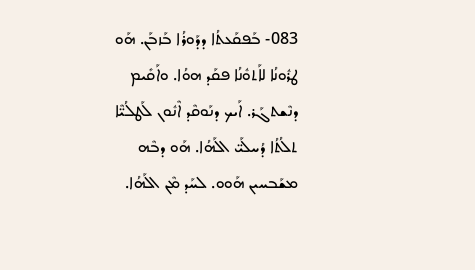083- ܒܰܦܩܰܥܬܳܐ ܕܕܰܘܪܳܐ ܒܰܙܒܰܢ. ܗܰܘ ܛܪܽܘܢܳܐ ܠܐܰܬܘܽܢܳܐ ܦܩܰܕ ܗܘܳܐ. ܘܐܰܩܺܝܡ ܕܢܶܫܬܓܰܪ. ܐܰܝܟ ܕܢܰܘܩܶܕ ܐܶܢܽܘܢ ܠܰܛܠܳܝ̈ܶܐ ܬܠܳܬܳܐ ܕܳܚܠܰܝ̈ ܐܠܰܗܳܐ. ܗܰܘ ܕܒܶܗ ܡܫܰܒܚܝܢ ܗܰܘܘ. ܠܚܰܕ ܡܶܢ ܐܠܰܗܳܐ.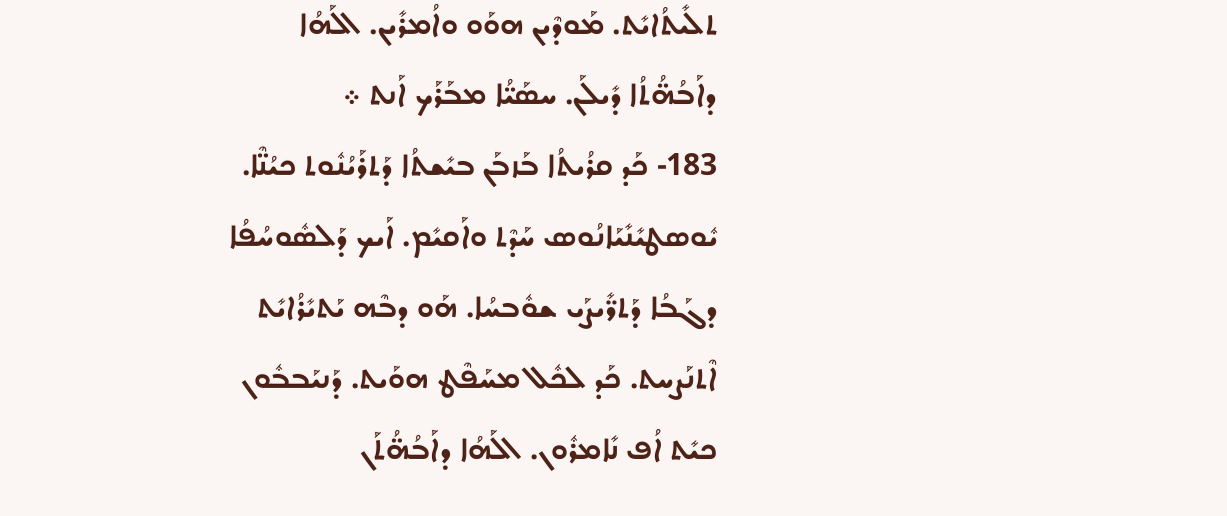ܬܠܺܝܬܳܐܝܺܬ. ܡܰܘܕܶܝܢ ܗܘܰܘ ܘܐܳܡܪܺܝܢ. ܐܠܰܗܳܐ ܕܐܰܒܳܗ̈ܳܬܳܐ ܕܺܝܠܰܢ. ܚܣܰܝ̈ܳܐ ܡܒܰܪܰܟ ܐܰܢܬ ܀
183- ܟܰܕ ܩܪܳܝܬܳܐ ܒܰܙܒܰܢ ܒܝܺܫܬܳܐ ܕܰܬܪܰܝܳܢܽܘܬ ܟܝܳܢ̈ܶܐ. ܝܽܘܣܛܝܺܢܺܝܰܐܢܳܘܣ ܚܰܕܶܬ ܘܐܰܩܝܺܡ. ܐܰܝܟ ܕܰܠܣܽܘܚܳܦܳܐ ܕܓܰܒܳܐ ܕܰܬܪ̈ܺܝܨܰܝ ܫܘܽܒܚܳܐ. ܗܰܘ ܕܒܶܗ ܝܰܬܝܺܪܳܐܝܺܬ ܐܶܬܢܰܨܚܬ. ܟܰܕ ܠܟܽܠ ܡܚܰܦܶܛ ܗܘܰܝܬ. ܕܰܢܝܰܒܒܽܘܢ ܟܝܺܬ ܐܳܦ ܢܺܐܡܪܽܘܢ. ܐܠܰܗܳܐ ܕܐܰܒܳܗ̈ܳܬܰܢ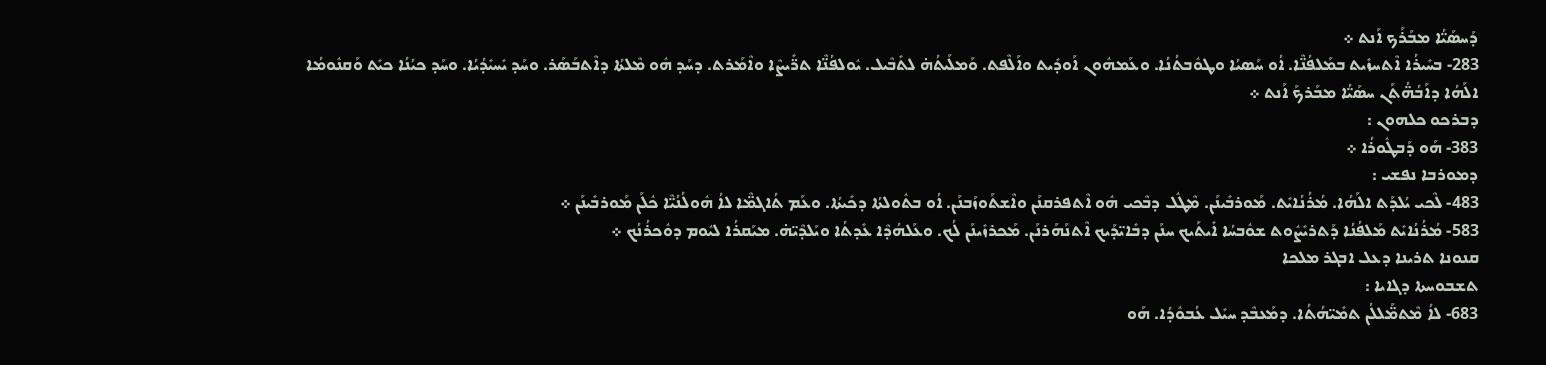ܕܰܚܣܰܝ̈ܳܐ ܡܒܰܪܰܟ ܐܰܢܬ ܀
283- ܒܚܺܝܪܳܐ ܐܶܬܚܙܺܝܬ ܒܡܰܠܦܳܢ̈ܶܐ. ܐܳܘ ܚܰܣܝܳܐ ܘܛܘܽܒܬܳܢܳܐ. ܘܥܰܡܗܽܘܢ ܐܰܘܕܺܝܬ ܘܐܰܠܶܦܬ. ܘܰܡܠܰܝܬܳܗ̇ ܠܬܺܒܶܝܠ. ܝܽܘܠܦܳܢ̈ܶܐ ܬܪ̈ܺܝܨܶܐ ܘܐܶܡܰܪܬ. ܕܚܰܕ ܗܽܘ ܡܶܠܬܳܐ ܕܐܶܬܒܰܣܰܪ. ܘܚܰܕ ܝܺܚܝܺܕܳܝܳܐ. ܘܚܰܕ ܟܝܳܢܳܐ ܟܝܺܬ ܘܰܩܢܽܘܡܳܐ ܐܠܰܗܳܐ ܕܐܰܒܳܗ̈ܳܬܰܢ ܚܣܰܝ̈ܳܐ ܡܒܰܪܟܰ ܐܰܢܬ ܀
ܕܒܪܟܘ ܟܠܗܘܢ :
383- ܗܰܘ ܕܰܒܛܽܘܪܳܐ ܀
ܕܡܘܪܒܐ ܢܦܫܝ :
483- ܠܶܟܝ ܝܳܠܕܰܬ ܐܠܰܗܳܐ. ܡܳܪܳܢܳܐܝܺܬ. ܡܰܘܪܒܺܝܢܰܢ. ܡܶܛܽܠ ܕܒܶܟܝ ܗܽܘ ܐܶܬܦܪܩܢܰܢ ܘܐܶܫܬܰܘܙܰܒܢܰܢ. ܐܳܘ ܒܬܽܘܠܬܳܐ ܕܟܺܝܬܳܐ. ܘܥܰܡ ܬܳܐܓܡ̈ܶܐ ܠܐܳ ܗܽܘܠܳܢܳܝ̈ܶܐ ܟܽܠܰܢ ܡܰܘܪܒܺܝܢܰܢ ܀
583- ܡܳܪܳܢܳܐܝܺܬ ܡܰܠܦܳܢܳܐ ܕܰܬܪܝܺܨܽܘܬ ܫܘܽܒܚܳܐ ܐܺܝܬܰܝܟ ܚܢܰܢ ܕܒܺܐܝ̈ܕܰܝܟ ܐܶܬܢܰܗܰܪܢܰܢ. ܡܰܟܪܙܺܝܢܰܢ ܠܳܟ. ܘܥܰܠܗܳܕܶܐ ܥܺܕܬܳܐ ܘܝܰܠܕܶܝ̈ܗ̇. ܡܝܰܩܪܳܐ ܠܝܽܘܡ ܕܘܽܟܪܳܢܳܟ ܀
ܩܢܘܢܐ ܬܪܝܢܐ ܕܥܠ ܐܒܓܪ ܡܠܟܐ
ܬܫܒܘܚܬܐ ܕܓܐܝܐ :
683- ܠܐܳ ܡܶܬܡ̈ܰܠܠܳܢ ܬܡܺܝ̈ܗܳܬܳܐ. ܕܡܰܥܒܶܕ ܚܝܺܠ ܥܳܒܘܽܕܳܐ. ܗܰܘ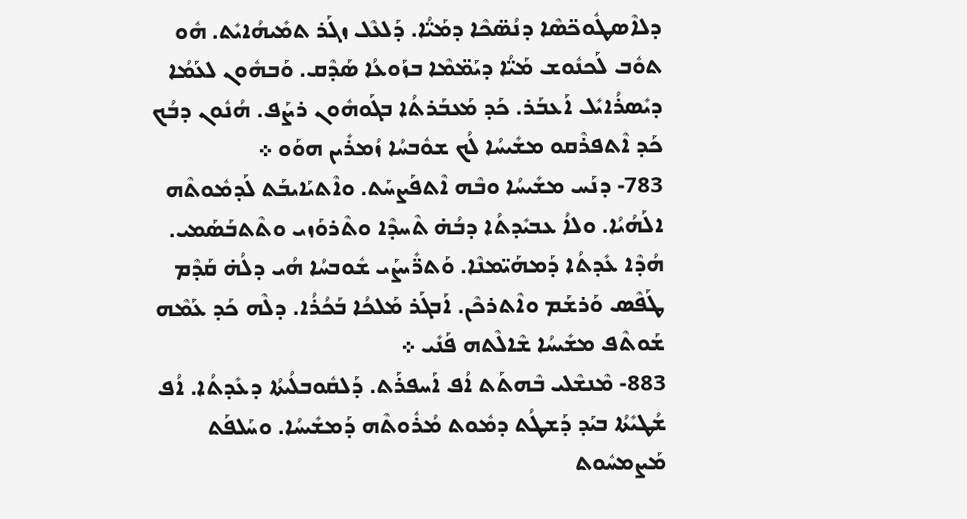ܕܠܐܶܣܛܽܘܟ̈ܣܶܐ ܕܢܳܣ̈ܟܶܐ ܕܡܰܝ̈ܳܐ. ܕܰܠܥܶܠ ܙܓܰܪ ܬܡܺܝܗܳܐܝܺܬ. ܗܽܘ ܬܘܽܒ ܠܰܟܢܽܘܫ ܡܰܝ̈ܳܐ ܕܝܰܡ̈ܡܶܐ ܒܙܰܘܥܳܐ ܣܰܕܶܩ. ܘܰܒܗܽܘܢ ܠܥܰܡܳܐ ܕܝܺܣܪܳܐܝܺܠ ܐܰܥܒܰܪ. ܟܰܕ ܡܰܥܒܰܪܬܳܐ ܒܓܰܘܗܽܘܢ ܪܨܰܦ. ܗܳܢܽܘܢ ܕܒܳܟ ܟܰܕ ܐܶܬܦܪܶܩܘ ܡܫܺܝܚܳܐ ܠܳܟ ܫܘܽܒܚܳܐ ܙܳܡܪܺܝܢ ܗܘܰܘ ܀
783- ܕܢܰܚ ܡܫܺܝܚܳܐ ܘܒܶܗ ܐܶܬܦܰܨܚܰܬ. ܘܐܶܬܝܰܐܝܒܰܬ ܠܰܕܡܽܘܬܶܗ ܐܠܰܗܳܝܳܐ. ܘܠܐܳ ܥܒܝܺܕܬܳܐ ܕܒܳܗ̇ ܬܶܚܕܶܐ ܘܬܶܪܘܰܙܝ ܘܬܶܬܒܰܣܰܡܝ. ܗܳܕܶܐ ܥܺܕܬܳܐ ܕܰܡܗܰܝ̈ܡܢܶܐ. ܘܰܬܪ̈ܺܝܨܰܝ ܫܽܘܒܚܳܐ ܗܳܝ ܕܠܳܗ̇ ܩܰܕܶܡ ܛܰܦܶܣ ܘܰܪܫܰܡ ܘܐܶܬܪܟܶܢ. ܐܰܒܓܰܪ ܡܰܠܟܳܐ ܒܰܟܳܪܳܐ. ܕܠܶܗ ܟܰܕ ܥܰܡܶܗ ܫܰܘܬܶܦ ܡܫܺܝܚܳܐ ܫܶܐܠܶܬܗ ܦܰܢܺܝ ܀
883- ܡܶܢܫܶܠܝ ܒܶܗܬܰܬ ܐܳܦ ܐܰܚܦܪܰܬ. ܕܰܠܩܽܘܒܠܳܝܬܳܐ ܕܥܺܕܬܳܐ. ܐܳܦ ܫܳܛܝܺܬܳܐ ܒܝܰܕ ܕܰܫܛܳܬ ܕܡܽܘܬ ܡܳܪܽܘܬܶܗ ܕܰܡܫܺܝܚܳܐ. ܘܚܰܠܦܰܬ ܡܰܨܡܚܽܘܬ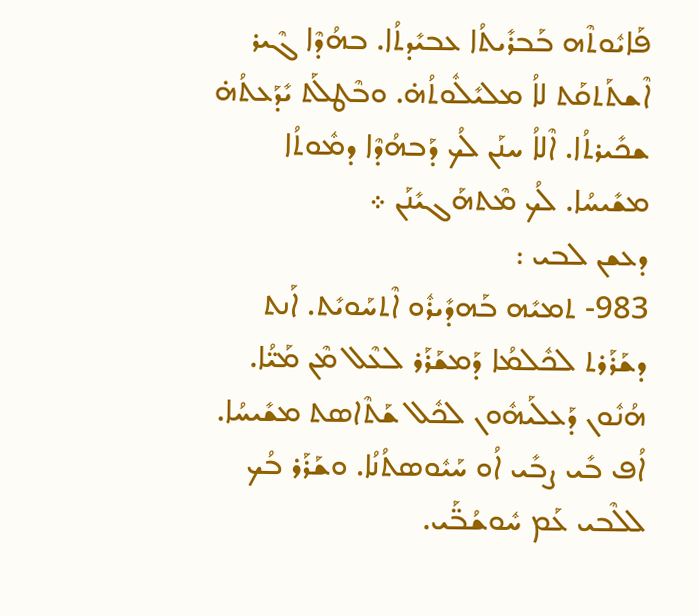ܦܰܐܝܽܘܬܶܗ ܒܰܒܪܺܝܬܳܐ ܥܒܝܺܕܬܳܐ. ܒܗܳܕܶܐ ܓܶܝܪ ܐܶܫܬܰܬܩܰܬ ܠܐܳ ܡܠܝܺܠܽܘܬܳܗ̇. ܘܒܶܛܠܰܬ ܝܺܕܰܥܬܳܗ̇ ܫܟܺܝܪܬܳܐ. ܐܶܠܐܳ ܚܢܰܢ ܠܳܟ ܕܰܒܗܳܕܶܐ ܕܡܽܘܬܳܐ ܡܫܺܝܚܳܐ. ܠܳܟ ܡܶܬܗܰܓܝܺܢܰܢ ܀
ܕܥܫܢ ܠܒܝ :
983- ܬܡܝܺܗ ܒܰܗܕܺܝܪܽܘ ܐܶܬܚܰܘܝܺܬ. ܐܰܢܬ ܕܫܰܪܰܪܬ ܠܟܽܠܡܳܐ ܕܰܡܫܰܪܰܪ ܠܥܶܠ ܡܶܢ ܡܰܝ̈ܳܐ. ܗܳܢܽܘܢ ܕܰܥܠܰܝܗܽܘܢ ܠܟܽܠ ܫܰܬܶܐܣܬ ܡܫܺܝܚܳܐ. ܐܳܦ ܒܺܝ ܨܒܺܝ ܐܳܘ ܚܰܝܽܘܣܬܳܢܳܐ. ܘܫܰܪܰܪ ܒܳܟ ܠܠܶܒܝ ܥܰܡ ܚܽܘܫܳܒ̈ܰܝ.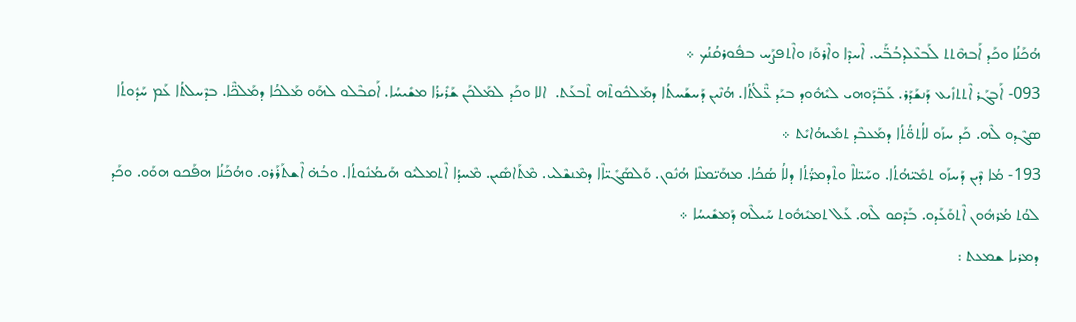ܗܳܟܰܢܳܐ ܘܟܰܕ ܐܰܒܗܶܬܬ ܠܰܒܥܶܠܕܒܳܒ̈ܰܝ. ܐܶܚܕܶܐ ܘܐܶܪܘܰܙ ܘܐܶܬܦܨܰܚ ܒܦܽܘܪܩܳܢܳܟ ܀
093- ܐܰܒܓܰܪ ܐܶܬܬܙܺܝܥ ܕܰܢܫܰܕܰܪ. ܥܰܒ̈ܕܰܘܗܝ ܠܝܺܗܽܘܕ ܒܝܰܕ ܥ̈ܶܠܳܬܳܐ. ܗܳܢܶܝܢ ܕܰܚܫܰܚܬܳܐ ܕܡܰܠܟܽܘܬܶܗ ܬܶܒܥܰܬ.  ܐܠܐ ܘܟܰܕ ܠܡܰܠܟܰܢ ܫܰܪܺܝܪܳܐ ܡܫܺܝܚܳܐ. ܐܰܩܒܶܠܘ ܠܗܰܘ ܡܰܠܟܳܐ ܕܡܰܠܟ̈ܶܐ. ܒܕܶܚܠܬܳܐ ܥܰܡ ܚܰܕܽܘܬܳܐ ܣܓܶܕܘ ܠܶܗ. ܟܰܕ ܚܙܰܘ ܠܐܳܬܘ̈ܳܬܳܐ ܕܡܰܥܒܶܕ ܬܡܺܝܗܳܐܝܺܬ ܀
193- ܡܳܐ ܕܶܝܢ ܕܰܚܙܰܘ ܬܡܺܝ̈ܗܳܬܳܐ. ܘܚܰܝ̈ܠܐܶ ܘܬܶܕܡܪ̈ܳܬܳܐ ܕܠܐܳ ܣܳܟܳܐ. ܡܗܰܝ̈ܡܢܶܐ ܗܳܢܽܘܢ. ܘܰܠܣܰܓܺܝ̈ܐܶܐ ܕܡܶܢܫܶܠܝ. ܡܶܬܰܐܣܺܝܢ. ܡܶܚܕܳܐ ܐܶܬܡܠܝܺܘ ܗܰܝܡܳܢܽܘܬܳܐ. ܘܒܳܗ̇ ܐܶܫܬܰܪܰܪܘ. ܘܗܳܟܰܢܳܐ ܗܦܰܟܘ ܗܘܰܘ. ܘܟܰܕ ܠܘܳܬ ܡܳܪܗܽܘܢ ܐܶܬܘܰܥܰܕܘ. ܒܰܕܶܩܘ ܠܶܗ. ܥܰܠ ܬܡܝܺܗܽܘܬ ܚܰܝܠܶܗ ܕܰܡܫܺܝܚܳܐ ܀
ܕܡܪܝܐ ܫܡܥܬ :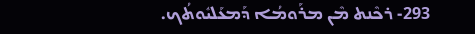293- ܪܟܶܢܬ ܡܶܢ ܡܪܰܘܡܳܐ ܕܰܡܥܰܠܝܽܘܬܳܟ.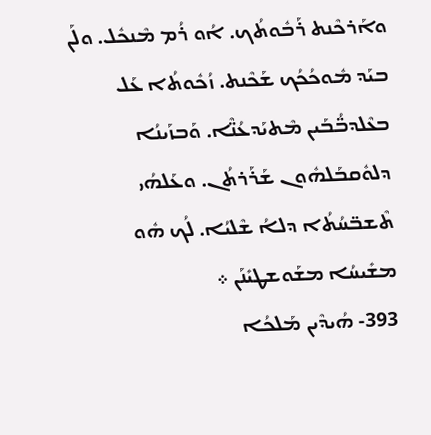ܘܐܰܪܟܶܢܬ ܪܰܒܽܘܬܳܟ. ܐܳܘ ܪܳܡ ܡܶܢܟܽܠ. ܘܠܰܢ ܒܝܰܕ ܡܽܘܟܳܟܳܟ ܫܰܟܶܢܬ. ܙܳܟܽܘܬܳܐ ܥܰܠ ܒܥܶܠܕܒ̈ܳܒܰܝܢ ܡܶܬܝܰܕܥܳܢ̈ܶܐ. ܘܰܒܙܰܝܢܳܐ ܕܠܘܽܩܒܰܠܗܽܘܢ ܫܰܪܰܪܬܳܢ. ܘܥܰܠܗܳܝ ܬܶܫܒ̈ܚܳܬܳܐ ܕܠܐܳ ܫܶܠܝܳܐ. ܠܳܟ ܗܽܘ ܡܫܺܝܚܳܐ ܡܫܰܘܫܛܝܺܢܰܢ ܀
393- ܗܳܝܕܶܝܢ ܡܰܠܟܳܐ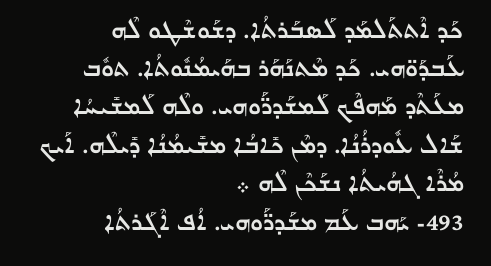ܟܰܕ ܐܶܬܬܰܠܡܰܕ ܠܰܣܒܰܪܬܳܐ. ܕܫܰܘܫܶܛܘ ܠܶܗ ܥܰܒܕܰܘ̈ܗܝ. ܟܰܕ ܡܶܬܢܰܗܰܪ ܒܗܰܝܡܳܢܽܘܬܳܐ. ܬܘܽܒ ܡܥܰܬܶܕ ܡܰܗܦܶܟ ܠܰܡܫܰܕܪ̈ܰܘܗܝ. ܘܠܶܗ ܠܰܡܫܺܝܚܳܐ ܫܰܐܠ ܥܽܘܕܪܳܢܳܐ. ܕܡܶܢ ܟܺܐܒܳܐ ܡܫܺܝܡܳܢܳܐ ܕܺܝܠܶܗ. ܐܰܝܟ ܡܳܪܶܐ ܓܗܳܝܬܳܐ ܢܫܰܟܶܢ ܠܶܗ ܀
493- ܝܰܗܒ ܥܰܡ ܡܫܰܕܪ̈ܰܘܗܝ. ܐܳܦ ܐܶܓܰܪܬܳܐ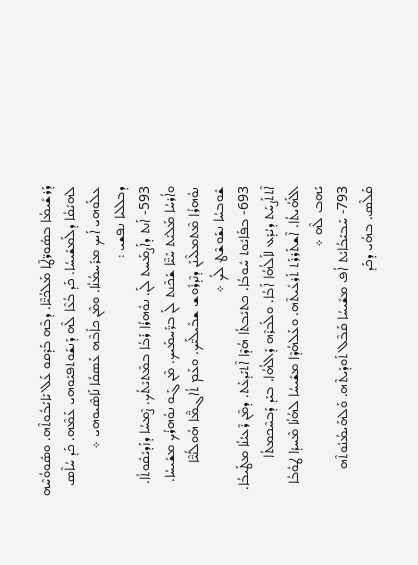ܕܰܪܫܺܝܡܳܐ ܒܣܽܘܪ̈ܛܶܐ ܡܰܠܟܳܝ̈ܶܐ. ܕܒܶܗ ܒܰܕܶܩܘ ܥܰܠ ܝܰܐܝܺܒܽܘܬܶܗ. ܘܣܽܘܘܳܚܶܗ ܠܗܝܺܩܳܐ ܕܠܰܡܫܺܝܚܳܐ. ܟܰܕ ܒܳܥܶܐ ܠܶܗ ܕܰܢܫܰܘܬܦܝܺܘܗܝ ܥܰܡܶܗ. ܟܰܕ ܚܳܐܶܣ ܥܠܰܘܗܝ ܐܰܝܟ ܡܪܰܚܡܳܢܳܐ. ܘܡܶܢ ܟܐܺܒܶܗ ܥܰܣܩܳܐ ܢܰܐܣܶܝܘܗܝ ܀
ܕܒܠܠܝܐ ܢܦܫܝ :
593- ܐܰܢܬ ܕܐܰܨܡܰܚܬ ܠܰܢ. ܢܘܽܗܪܳܐ ܪܰܒܳܐ ܒܡܶܬܝܺܬܳܟ. ܨܶܡܚܳܐ ܕܙܰܕܝܺܩܽܘܬܳܐ. ܘܐܳܪܚܳܐ ܡܰܠܝܰܬ ܚܰܝ̈ܶܐ ܫܰܟܶܢܬ ܠܰܢ ܒܪ̈ܰܚܡܰܝܟ. ܡܶܢ ܓܰܘ ܢܘܽܗܪܳܟ ܡܫܺܝܚܳܐ. ܢܘܽܗܪܳܐ ܡܶܬܡܠܶܝܢܰܢ ܕܢܶܕܪܽܘܫ ܫܒܺܝܠܰܝ̈ܟ. ܘܥܰܡ ܬܳܐܓܡ̈ܶܐ ܗܽܘܠܳܢܳܝ̈ܶܐ ܫܽܘܒܚܳܐ ܢܫܰܘܫܶܛ ܠܳܟ ܀
693- ܒܦܰܐܝܽܘܬ ܚܽܘܒܳܐ. ܟܬܝܺܒܬܳܐ ܗܳܕܶܐ ܐܶܬܝܰܕܥܰܬ. ܕܡܶܢ ܪܶܥܝܳܢܳܐ ܡܛܰܝܒܳܐ. ܐܶܬܬܰܨܚܰܬ ܕܝܳܕܰܥ ܠܐܰܠܳܗܳܐ ܐܰܒܳܐ. ܘܠܰܒܪܶܗ ܕܰܐܠܳܗܳܐ. ܒܝܰܕ ܕܰܒܚܶܟܡܬܳܐ ܐܠܰܗܳܝܬܳܐ. ܐܶܫܬܰܪܪܰܬ ܬܰܪܥܺܝܬܶܗ. ܘܥܰܠܗܳܕܶܐ ܡܫܺܝܚܳܐ ܠܗܳܢܳܐ ܡܶܚܕܳܐ ܛܘܽܒܳܐ ܝܰܗܒ ܠܶܗ ܀
793- ܚܰܒܝܺܒܳܐܝܺܬ ܐܳܦ ܡܫܺܝܚܳܐ ܩܰܒܶܠ ܬܰܘܕܺܝܬܶܗ. ܘܰܠܗܰܝܡܳܢܽܘܬܶܗ ܩܰܠܶܣ. ܒܗܳܝ ܕܟܰܕ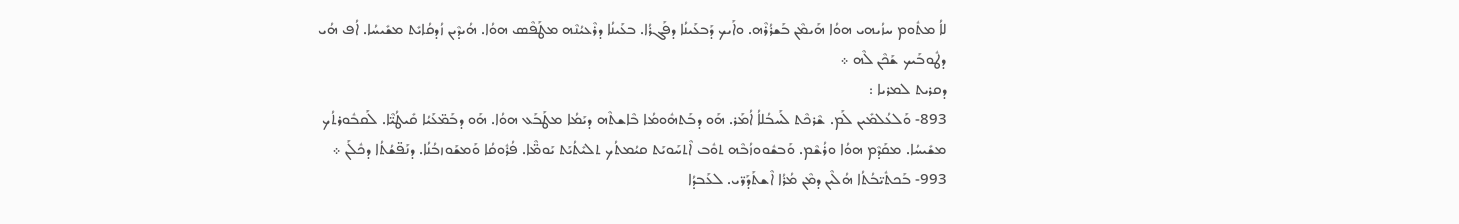ܠܐܳ ܡܬܽܘܡ ܚܙܳܝܗܝ ܗܘܳܐ ܗܰܝܡܶܢ ܒܰܫܪܳܪܶܗ. ܘܐܰܝܟ ܕܰܒܥܰܝܢܳܐ ܕܦܰܓܪܳܐ. ܒܥܰܝܢܳܐ ܕܪܶܥܝܳܢܶܗ ܡܛܰܦܶܣ ܗܘܳܐ. ܗܳܝܕܶܝܢ ܙܳܕܩܳܐܝܺܬ ܡܫܺܝܚܳܐ. ܐܳܦ ܗܳܝ ܕܛܽܘܒܰܝܟ ܫܰܟܶܢ ܠܶܗ ܀
ܕܩܪܝܬ ܠܡܪܝܐ :
893- ܘܰܠܥܳܠܡܺܝܢ ܠܰܡ. ܫܶܪܟܶܬ ܠܰܚܒܳܠܐܳ ܐܳܡܰܪ. ܗܰܘ ܕܒܰܬܗܽܘܡܳܐ ܒܶܐܫܬܶܗ ܕܝܰܡܳܐ ܡܛܰܒܰܥ ܗܘܳܐ. ܗܰܘ ܕܒܰܡ̈ܥܰܝܳܐ ܩܺܝܛܳܝ̈ܶܐ. ܠܰܩܒܽܘܪܬܳܟ ܡܫܺܝܚܳܐ. ܡܩܰܕܶܡ ܗܘܳܐ ܘܪܳܫܶܡ. ܘܰܒܫܽܘܘܙܳܒܶܗ ܬܘܽܒ ܐܶܬܚܰܘܝܰܬ ܩܝܳܡܬܳܟ ܬܠܝܺܬܳܝܰܬ ܝܰܘܡ̈ܶܐ. ܦܳܪܽܘܩܳܐ ܘܰܡܫܰܘܙܒܳܢܳܐ. ܕܢܰܦ̈ܫܳܬܳܐ ܕܟܽܠܰܢ ܀
993- ܒܰܟܬܽܝ̈ܒܳܬܳܐ ܗܳܠܶܝܢ ܕܡܶܢ ܡܳܪܳܐ ܐܶܫܬܰܕܰܪ̈ܝ. ܠܥܰܒܕܳܐ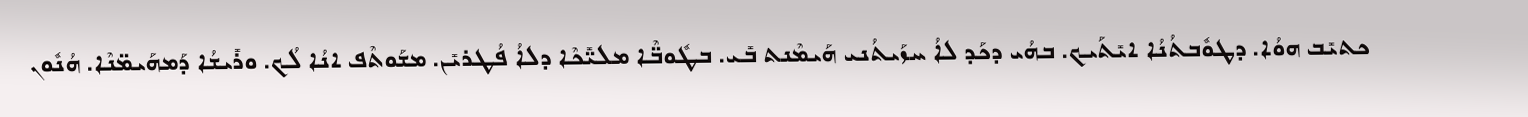ܟܬܝܺܒ ܗܘܳܐ. ܕܛܘܽܒܬܳܢܳܐ ܐܝܺܬܰܝܟ. ܒܗܳܝ ܕܟܰܕ ܠܐܳ ܚܙܰܝܬܳܢܝ ܗܰܝܡܶܢܬ ܒܺܝ. ܒܛܽܘܒ̈ܶܐ ܡܠܝ̈ܺܟܶܐ ܕܠܐܳ ܦܳܛܪܝܺܢ. ܡܫܰܘܬܶܦ ܐܢܳܐ ܠܳܟ. ܘܪܺܝܫܳܐ ܕܰܡܗܰܝܡ̈ܢܶܐ. ܗܳܢܽܘܢ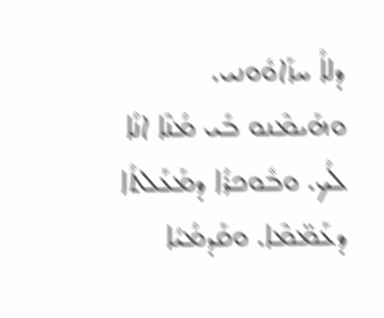ܕܠܐܳ ܚܙܰܐܘܽܘܢܝ. ܘܗܰܝܡܶܢܘ ܒܺܝ ܡܳܢܶܐ ܐܢܳܐ ܠܳܟ. ܘܒܽܘܟܪܳܐ ܕܡܰܥܰܠܬܳܐ ܕܥܰܡ̈ܡܶܐ. ܘܩܰܕܡܳܝܳܐ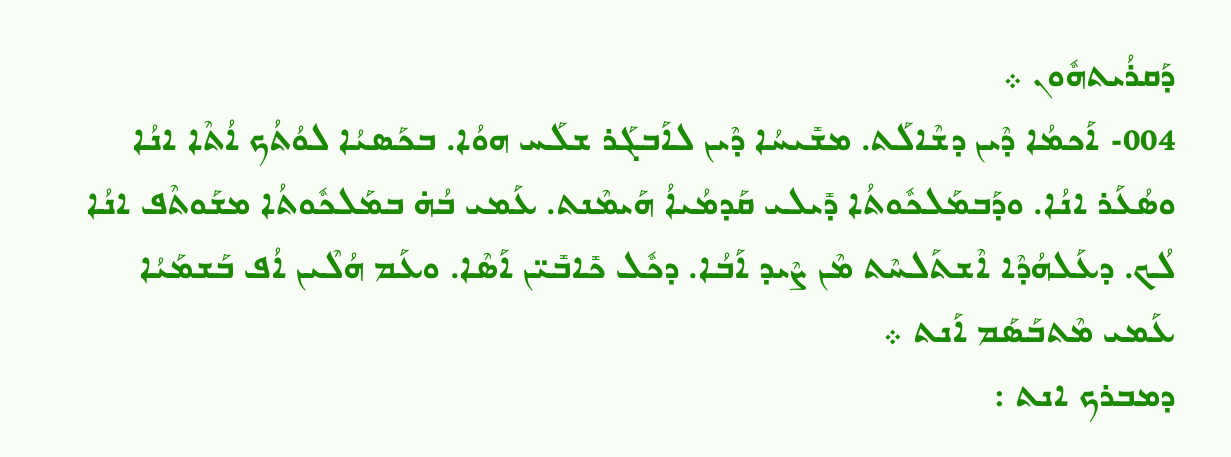ܕܰܩܪܳܝܬܗܽܘܢ ܀
004- ܐܰܟܡܳܐ ܕܶܝܢ ܕܫܶܐܠܰܬ. ܡܫܺܝܚܳܐ ܕܶܝܢ ܠܐܰܒܓܰܪ ܫܠܰܚ ܗܘܳܐ. ܒܟܰܣܝܳܐ ܠܘܳܬܳܟ ܐܳܬܶܐ ܐܢܳܐ ܘܣܳܥܰܪ ܐܢܳܐ. ܘܕܰܒܡܰܠܟܽܘܬܳܐ ܕܺܝܠܝ ܩܰܕܡܳܝܐܳ ܗܰܝܡܶܢܬ. ܥܰܡܝ ܒܳܗ̇ ܒܡܰܠܟܽܘܬܳܐ ܡܫܰܘܬܶܦ ܐܢܳܐ ܠܳܟ. ܕܥܰܠܗܳܕܶܐ ܐܶܫܬܰܠܚܶܬ ܡܶܢ ܨܶܝܕ ܐܰܒܳܐ. ܕܟܽܠ ܟܺܐܒܺܝ̈ܢ ܐܰܣܶܐ. ܘܥܰܡ ܗܳܠܶܝܢ ܐܳܦ ܒܰܫܡܰܝܳܐ ܥܰܡܝ ܡܶܬܒܰܣܰܡ ܐܰܢܬ ܀
ܕܡܒܪܟ ܐܢܬ :